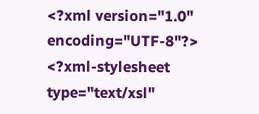<?xml version="1.0" encoding="UTF-8"?>
<?xml-stylesheet type="text/xsl"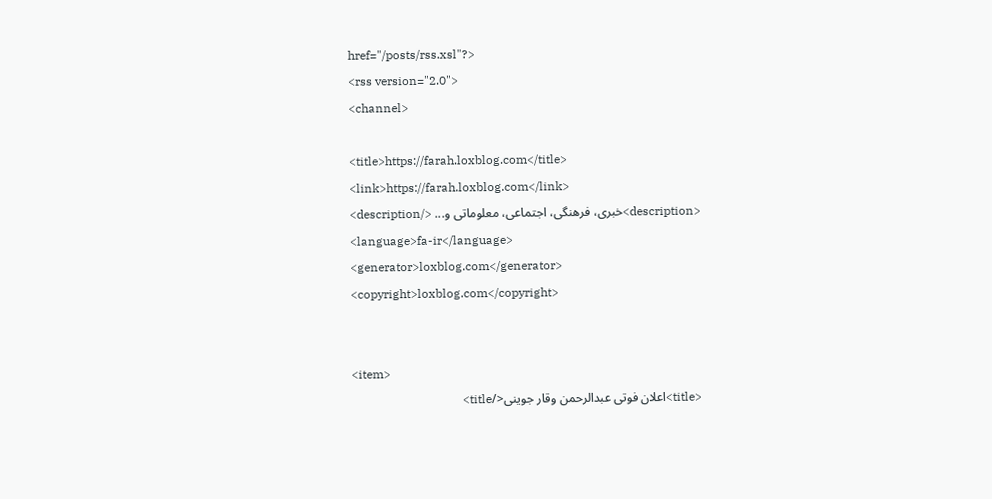href="/posts/rss.xsl"?>
<rss version="2.0">
<channel>

<title>https://farah.loxblog.com</title>
<link>https://farah.loxblog.com</link>
<description>خبری، فرهنگی، اجتماعی، معلوماتی و... </description>
<language>fa-ir</language>
<generator>loxblog.com</generator>
<copyright>loxblog.com</copyright>


<item>
<title>اعلان فوتی عبدالرحمن وقار جوینی</title>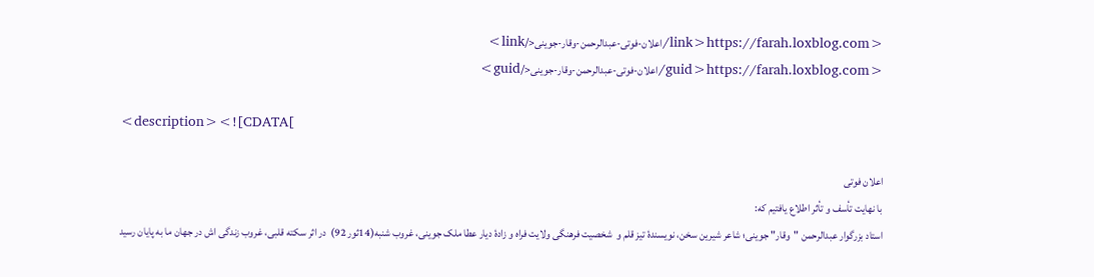<link>https://farah.loxblog.com/اعلان-فوتی-عبدالرحمن-وقار-جوینی</link>
<guid>https://farah.loxblog.com/اعلان-فوتی-عبدالرحمن-وقار-جوینی</guid>

<description><![CDATA[

اعلان فوتی
با نهایت تأسف و تأثر اطلاع یافتیم که:
استاد بزرگوار عبدالرحمن "وقار" جوینی؛ شاعر شیرین سخن، نویسندۀ تیز قلم و  شخصیت فرهنگی ولایت فراه و زادۀ دیار عطا ملک جوینی، غروب شنبه(14ثور 92)  در اثر سکته قلبی، غروب زندگی اش در جهان ما به پایان رسید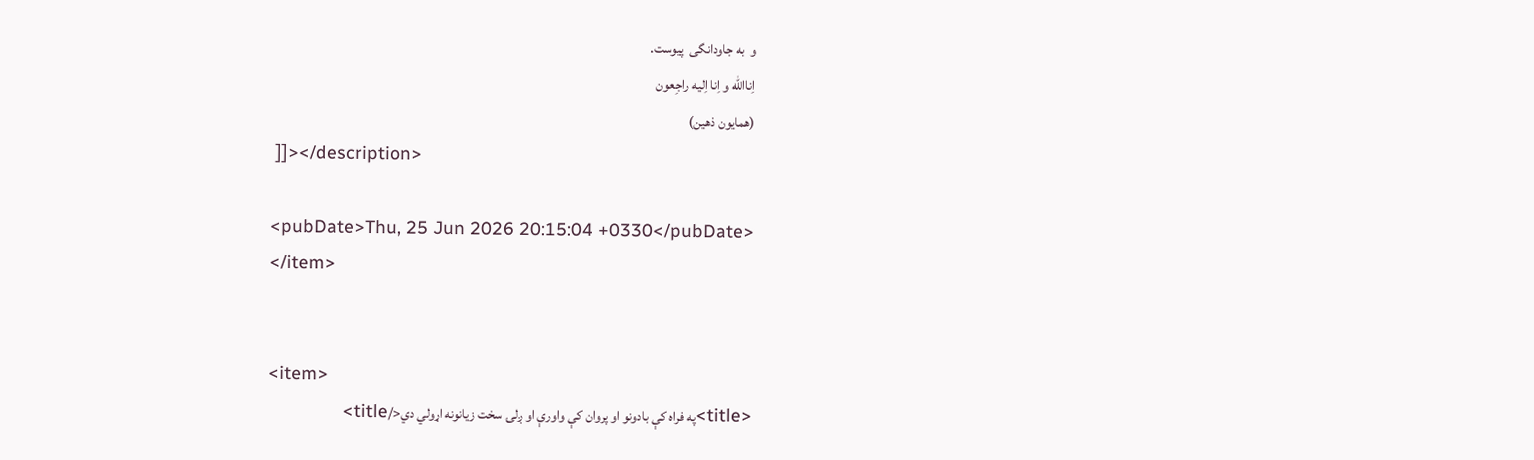و  به جاودانگی  پیوست.
اِناالله و اِنا اِلیه راجِعون
(همایون ذهین)
 ]]></description>

<pubDate>Thu, 25 Jun 2026 20:15:04 +0330</pubDate>
</item>


<item>
<title>په فراه کې بادونو او پروان کې واورې او ږلۍ سخت زيانونه اړولي دي</title>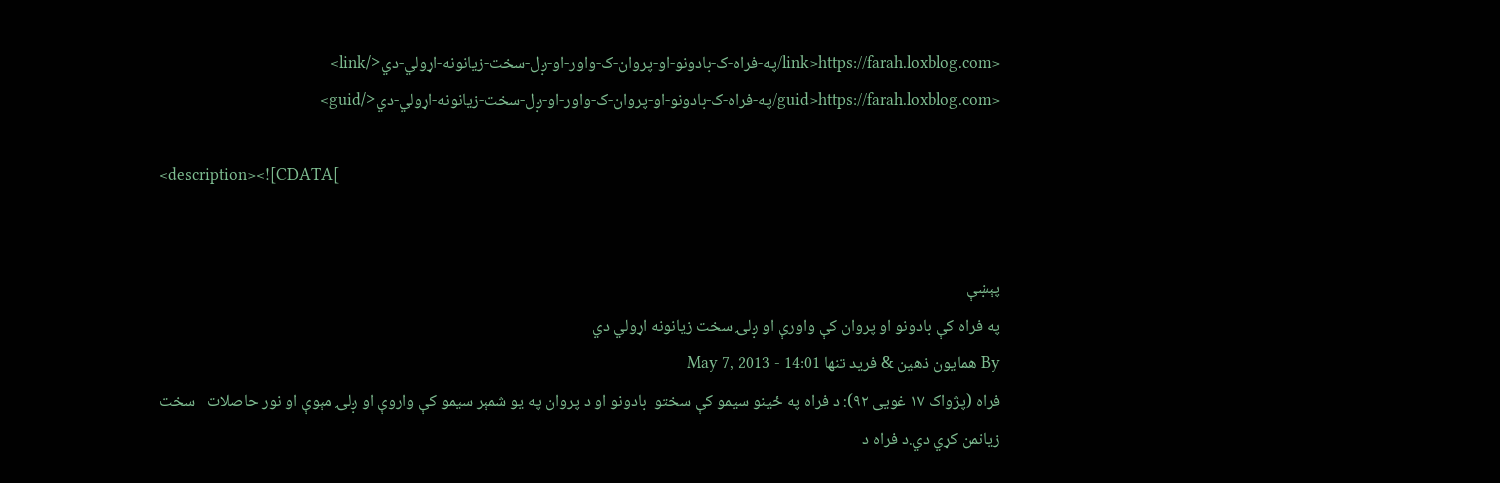<link>https://farah.loxblog.com/په-فراه-ک-بادونو-او-پروان-ک-واور-او-ږل-سخت-زيانونه-اړولي-دي</link>
<guid>https://farah.loxblog.com/په-فراه-ک-بادونو-او-پروان-ک-واور-او-ږل-سخت-زيانونه-اړولي-دي</guid>

<description><![CDATA[


پېښې
په فراه کې بادونو او پروان کې واورې او ږلۍ سخت زيانونه اړولي دي
By همايون ذهين & فريد تنها May 7, 2013 - 14:01
فراه (پژواک ١٧ غويى ٩٢): د فراه په ځينو سيمو کې سختو  بادونو او د پروان په يو شمېر سيمو کې واروې او ږلۍ مېوې او نور حاصلات   سخت زيانمن کړي دي.د فراه د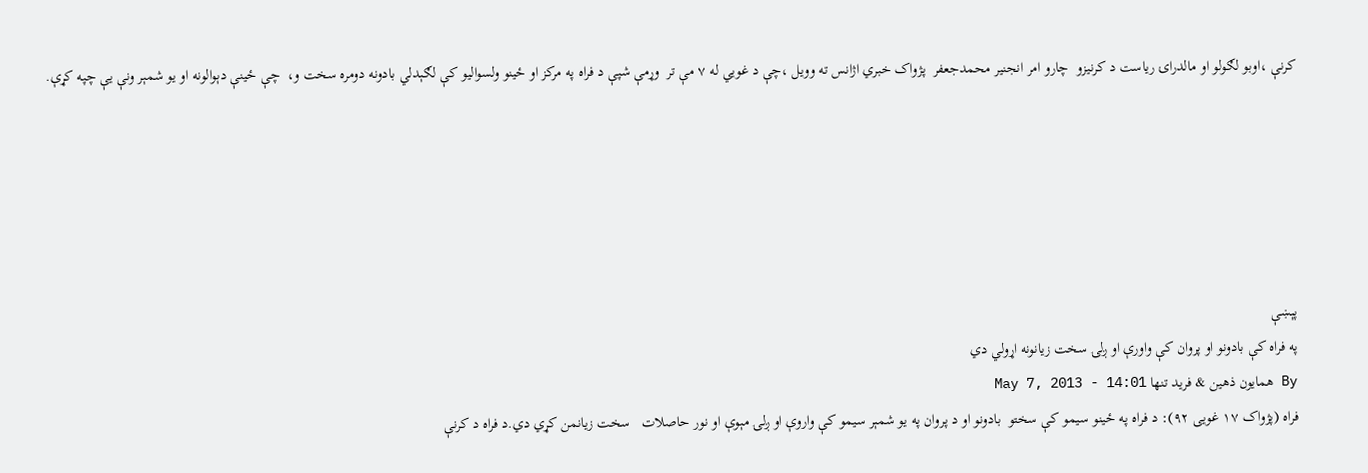کرنې ،اوبو لګولو او مالدراۍ رياست د کرنيزو  چارو امر انجنير محمدجعفر  پژواک خبري اژانس ته وويل ،چې د غويي له ٧ مې تر  وړمې شپې د فراه په مرکز او ځينو ولسواليو کې لګېدلي بادونه دومره سخت و،  چې ځينې دېوالونه او يو شمېر ونې يې چپه کړې.






پېښې
په فراه کې بادونو او پروان کې واورې او ږلۍ سخت زيانونه اړولي دي
By همايون ذهين & فريد تنها May 7, 2013 - 14:01
فراه (پژواک ١٧ غويى ٩٢): د فراه په ځينو سيمو کې سختو  بادونو او د پروان په يو شمېر سيمو کې واروې او ږلۍ مېوې او نور حاصلات   سخت زيانمن کړي دي.د فراه د کرنې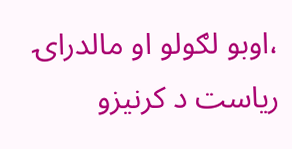،اوبو لګولو او مالدراۍ رياست د کرنيزو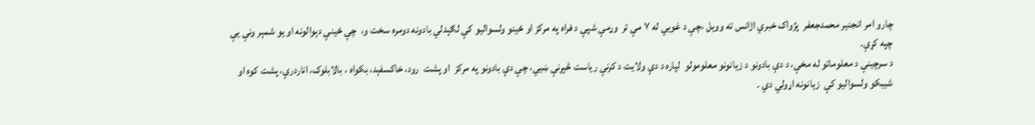چارو امر انجنير محمدجعفر  پژواک خبري اژانس ته وويل ،چې د غويي له ٧ مې تر  وړمې شپې د فراه په مرکز او ځينو ولسواليو کې لګېدلي بادونه دومره سخت و،  چې ځينې دېوالونه او يو شمېر ونې يې چپه کړې.
د سرچينې د معلوماتو له مخې، د دې بادونو د زيانونو معلومولو  لپاره د دې ولايت د کرنې رياست څېړنې ښيي، چې دې بادونو په مرکز  او پشت  رود، خاکسفېد، بکواه ، بالابلوک، اناردرې، پشت کوه او شيبکو ولسواليو کې  زيانونه اړولي دي .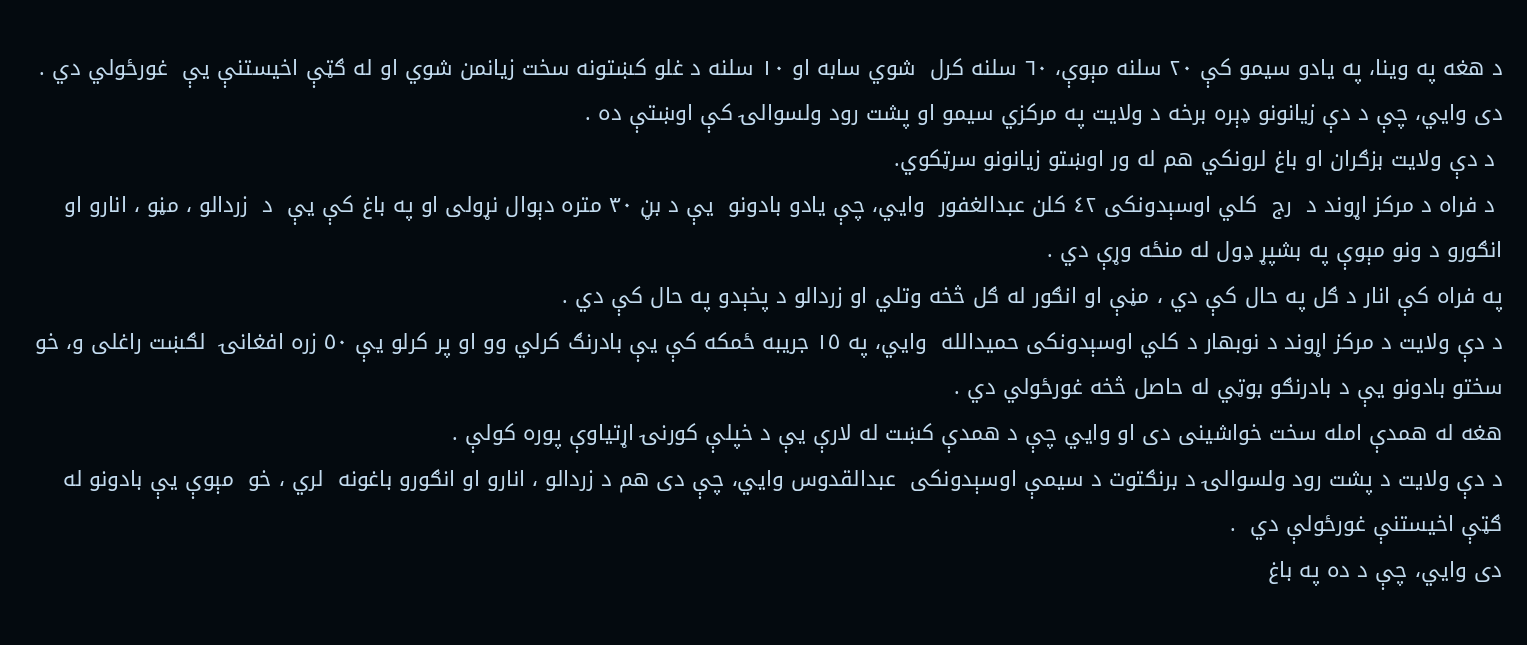د هغه په وينا، په يادو سيمو کې ٢٠ سلنه مېوې، ٦٠ سلنه کرل  شوي سابه او ١٠ سلنه د غلو کښتونه سخت زيانمن شوي او له ګټې اخيستنې يې  غورځولي دي .
دى وايي، چې د دې زيانونو ډېره برخه د ولايت په مرکزي سيمو او پشت رود ولسوالۍ کې اوښتې ده .
 د دې ولايت بزګران او باغ لرونکي هم له ور اوښتو زيانونو سرټکوي.
 د فراه د مرکز اړوند د  رج  کلي اوسېدونکى ٤٢ کلن عبدالغفور  وايي، چې يادو بادونو  يې د بڼ ٣٠ متره دېوال نړولى او په باغ کې يې  د  زردالو ، مڼو ، انارو او انګورو د ونو مېوې په بشپړ ډول له منځه وړې دي .
په فراه کې انار د ګل په حال کې دي ، مڼې او انګور له ګل څخه وتلي او زردالو د پخېدو په حال کې دي .
د دې ولايت د مرکز اړوند د نوبهار د کلي اوسېدونکى حميدالله  وايي، په ١٥ جريبه ځمکه کې يې بادرنګ کرلي وو او پر کرلو يې ٥٠ زره افغانۍ  لګښت راغلى و، خو سختو بادونو يې د بادرنګو بوټي له حاصل څخه غورځولي دي .
هغه له همدې امله سخت خواشينى دى او وايي چې د همدې کښت له لارې يې د خپلې کورنۍ اړتياوې پوره کولې .
د دې ولايت د پشت رود ولسوالۍ د برنګتوت د سيمې اوسېدونکى  عبدالقدوس وايي، چې دى هم د زردالو ، انارو او انګورو باغونه  لري ، خو  مېوې يې بادونو له  ګټې اخيستنې غورځولې دي  .
دى وايي، چې د ده په باغ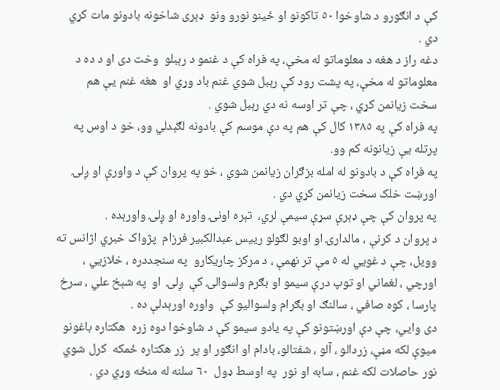کې د انګورو د شاوخوا ٥٠ تاکونو او ځينو نورو ونو  ډېرى شاخونه بادونو مات کړي دي .
دغه راز د هغه د معلوماتو له مخې، په فراه کې د غنمو د رېبلو  وخت دى او د ده د معلوماتو له مخې، په پشت رود کې رېبل شوي غنم باد وړي او  هغه غنم يې هم سخت زيانمن کړي ، چې تر اوسه نه دي رېبل شوي .
په فراه کې په ١٣٨٥ کال کې هم په دې موسم کې بادونه لګېدلي وو، خو د اوس په پرتله يې زيانونه کم وو.
په فراه کې د بادونو له امله بزګران زيانمن شوي ، خو په پروان کې د واورې او ږلۍ اورښت خلک سخت زيانمن کړي دي .
په پروان کې چې ډېرې سړې سيمې لري،  تېره اونۍ واوره او ږلۍ واورېده .
د پروان د کرنې ، مالدارۍ او اوبو لګولو رييس عبدالکبير فرزام  پژواک خبري اژانس ته وويل، چې د غويي له ٥ مې تر نهمې ، د مرکز چاريکارو  په سنجددره ، خلازيي ، اورچي ، لغماني او توپ درې سيمو او بګرم ولسوالۍ کې  ږلۍ  او  په شېخ علي ، سرخ پارسا ، کوه صافي ، سالنګ او بګرام ولسواليو کې  واوره اورېدلې ده .
دى وايي، چې دې اورښتونو کې په يادو سيمو کې د شاوخوا دوه زره  هکتاره باغونو ميوې لکه مڼې، زردالو ، آلو ، شفتالو، بادام او انګور او پر  زر هکتاره ځمکه  کرل شوي نور حاصلات لکه غنم ، سابه او نور  په اوسط ډول  ٦٠ سلنه له منځه وړي دي .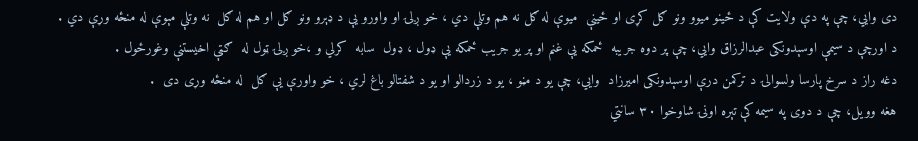دى وايي، چې په دې ولايت کې د ځينو ميوو ونو ګل کړى او ځينې  ميوې له ګل نه هم وتلې دي ، خو ږلۍ او واورو يې د ډېرو ونو ګل او هم له ګل  نه وتلې مېوې له منځه وړې دي .
د اورچې د سيمې اوسېدونکى عبدالرزاق وايي، چې پر دوه جريبه  ځمکه يې غنم او پر يو جريب ځمکه يې ډول ، ډول  سابه  کرلي و ،خو ږلۍ ټول له  ګټې اخيستنې وغورځول .
دغه راز د سرخ پارسا ولسوالۍ د ترکمن درې اوسېدونکى اميرزاد  وايي، چې يو د مڼو ، يو د زردالو او يو د شفتالو باغ لري ، خو واورې يې ګل  له منځه وړى دى  .
هغه وويل، چې د دوى په سيمه کې تېره اونۍ شاوخوا ٣٠ سانتي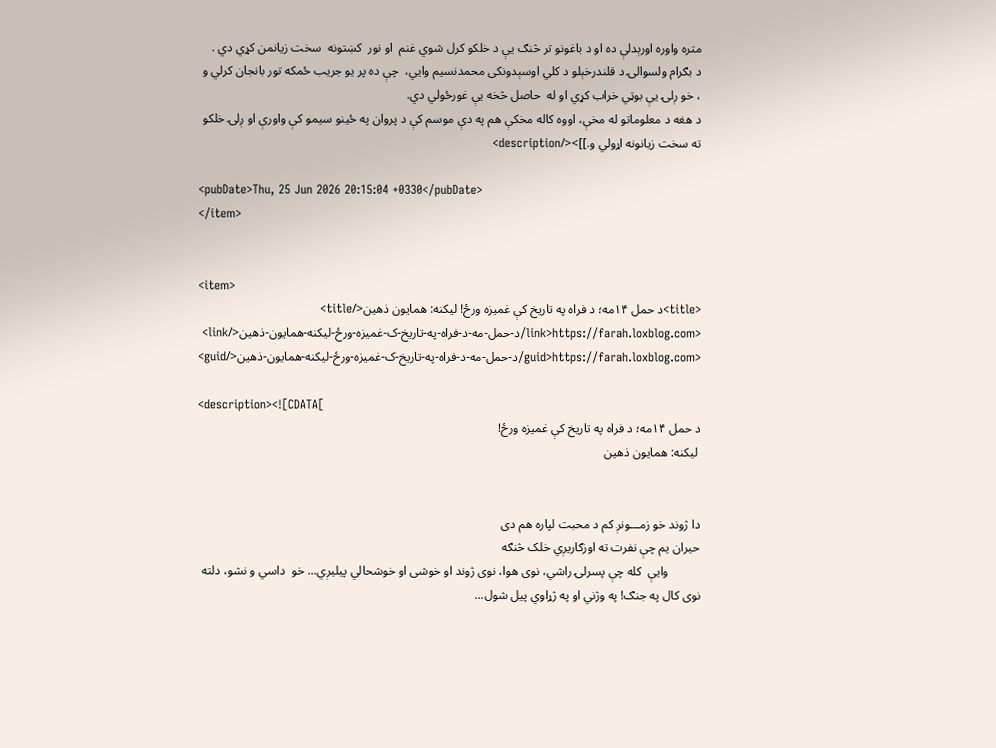متره واوره اورېدلې ده او د باغونو تر څنګ يې د خلکو کرل شوي غنم  او نور  کښتونه  سخت زيانمن کړي دي .
د بګرام ولسوالۍ د قلندرخېلو د کلي اوسېدونکى محمدنسيم وايي،  چې ده پر يو جريب ځمکه تور بانجان کرلي و ، خو ږلۍ يې بوټي خراب کړي او له  حاصل څخه يې غورځولي دي.
د هغه د معلوماتو له مخې، اووه کاله مخکې هم په دې موسم کې د پروان په ځينو سيمو کې واورې او ږلۍ خلکو ته سخت زيانونه اړولي و.]]></description>

<pubDate>Thu, 25 Jun 2026 20:15:04 +0330</pubDate>
</item>


<item>
<title>د حمل ۱۴مه؛ د فراه په تاریخ کې غمیزه ورځ! لیکنه: همایون ذهین</title>
<link>https://farah.loxblog.com/د-حمل-مه-د-فراه-په-تاریخ-ک-غمیزه-ورځ-لیکنه-همایون-ذهین</link>
<guid>https://farah.loxblog.com/د-حمل-مه-د-فراه-په-تاریخ-ک-غمیزه-ورځ-لیکنه-همایون-ذهین</guid>

<description><![CDATA[
د حمل ۱۴مه؛ د فراه په تاریخ کې غمیزه ورځ!
 لیکنه: همایون ذهین


دا ژوند خو زمـــونږ کم د محبت لپاره هم دی
حیران یم چې نفرت ته اوزګاریږي خلک څنګه
          وايې  کله چې پسرلۍ راشي، نوی هوا، نوی ژوند او خوشی او خوشحالي پیليږي... خو  داسي و نشو، دلته نوی کال په جنګ! په وژني او په ژړاوي پیل شول...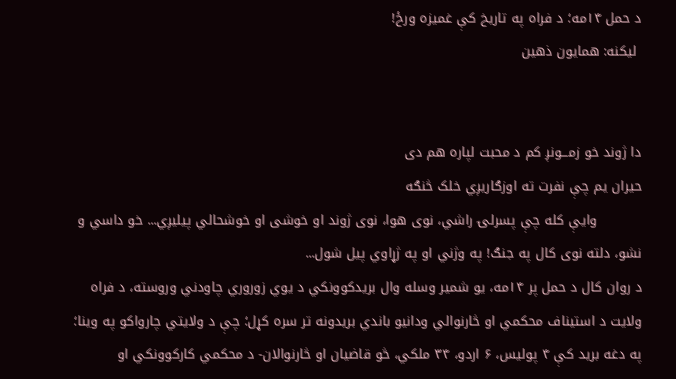د حمل ۱۴مه؛ د فراه په تاریخ کې غمیزه ورځ!
 لیکنه: همایون ذهین


دا ژوند خو زمـــونږ کم د محبت لپاره هم دی
حیران یم چې نفرت ته اوزګاریږي خلک څنګه
          وايې کله چې پسرلۍ راشي، نوی هوا، نوی ژوند او خوشی او خوشحالي پیليږي... خو داسي و نشو، دلته نوی کال په جنګ! په وژني او په ژړاوي پیل شول...
د روان کال د حمل پر ۱۴مه، یو شمیر وسله وال بریدکوونکي د یوي زوروري چاودني وروسته، د فراه ولایت د استیناف محکمي او څارنوالي ودانیو باندي بریدونه تر سره کړل؛ چې د ولایتي چارواکو په وینا؛ په دغه برید کې ۴ پولیس، ۶ اردو، ۳۴ ملکي، څو قاضیان او څارنوالان- د محکمي کارکوونکي او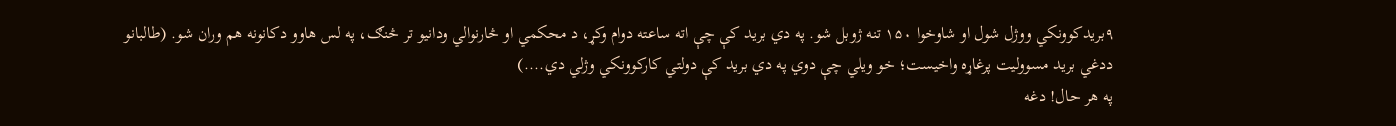۹بریدکوونکي ووژل شول او شاوخوا ۱۵۰ تنه ژوبل شو. په دي برید کې چې اته ساعته دوام وکړ، د محکمي او څارنوالي ودانیو تر څنګ، په لس هاوو دکانونه هم وران شو. (طالبانو ددغي برید مسوولیت پرغاړه واخیست؛ خو ویلي چې دوي په دي برید کې دولتي کارکوونکي وژلي دي....)
په هر حال! دغه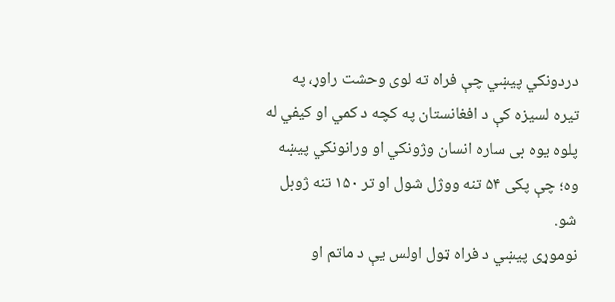دردونکي پیښي چې فراه ته لوی وحشت راوړ، په تیره لسیزه کې د افغانستان په کچه د کمي او کیفي له پلوه یوه بی ساره انسان وژونکي او ورانونکي پیښه وه؛ چې پکی ۵۴ تنه ووژل شول او تر ۱۵۰ تنه ژوبل شو.
نوموړی پیښي د فراه ټول اولس يې د ماتم او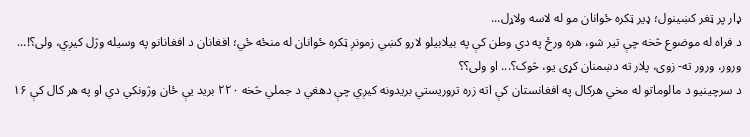ډار پر ټغر کښینول؛ ډیر ټکره ځوانان مو له لاسه ولاړل...
د فراه له موضوع څخه چې تیر شو، هره ورځ په دي وطن کې په بیلابیلو لارو کښي زمونږ ټکره ځوانان له منځه ځي؛ افغانان د افغانانو په وسیله وژل کیږي، ولی؟!...
ورور، ورور ته- زوی، پلار ته دښمنان کړی یو، څوک؟... او ولی؟؟
د سرچینیو د مالوماتو له مخي هرکال په افغانستان کې اته زره تروریستي بریدونه کیږي چې دهغي د جملي څخه ۲۲۰ برید يې ځان وژونکي دي او په هر کال کې ۱۶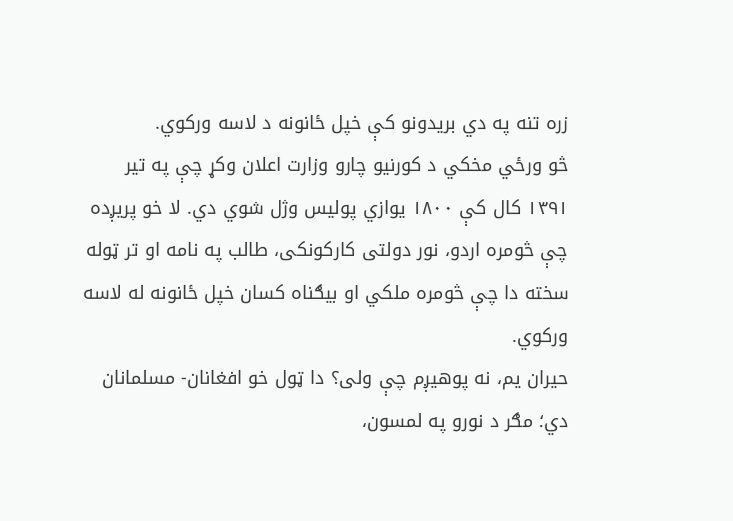زره تنه په دي بریدونو کې خپل ځانونه د لاسه ورکوي.
څو ورځي مخکي د کورنیو چارو وزارت اعلان وکړ چې په تیر ۱۳۹۱ کال کې ۱۸۰۰ یوازي پولیس وژل شوي دي. لا خو پریږده چې څومره اردو، نور دولتی کارکونکی، طالب په نامه او تر ټوله سخته دا چې څومره ملکي او بیګناه کسان خپل ځانونه له لاسه ورکوي.
حیران یم، نه پوهیږم چې ولی؟ دا ټول خو افغانان- مسلمانان دي؛ مګر د نورو په لمسون،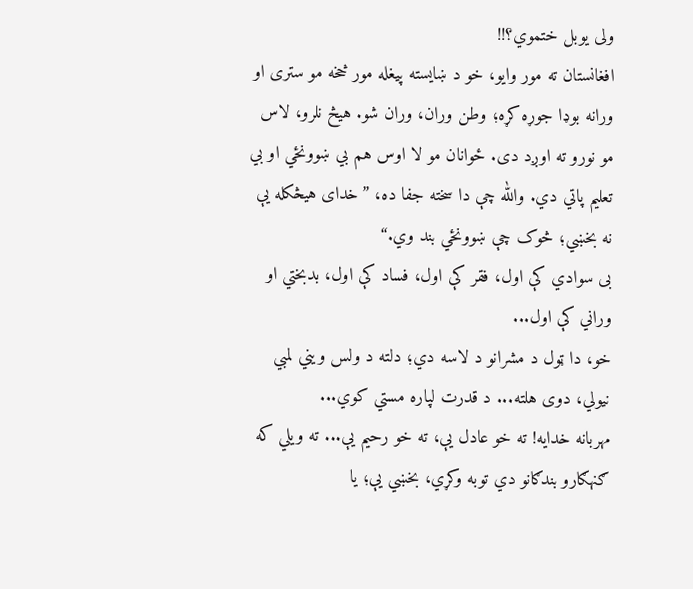ولی یوبل ختموي؟!!
افغانستان ته مور وایو، خو د ښایسته پیغله مور څخه مو ستری او ورانه بوډا جوړه کړه؛ وطن وران، وران شو. هیڅ نلرو، لاس مو نورو ته اوږد دی. ځوانان مو لا اوس هم بي ښوونځي او بي تعلیم پاتي دي. والله چې دا سخته جفا ده، ”خدای هیڅکله يې نه بخښي؛ څوک چې ښوونځي بند وي.“
بی سوادي کې اول، فقر کې اول، فساد کې اول، بدبختي او وراني کې اول...
خو، دا ټول د مشرانو د لاسه دي؛ دلته د ولس ویني لمبي نیولي، دوی هلته... د قدرت لپاره مستي کوي...
مهربانه خدایه! ته خو عادل يې، ته خو رحیم يې... ته ویلي که ګنهګارو بندګانو دي توبه وکړي، بخښي يې؛ یا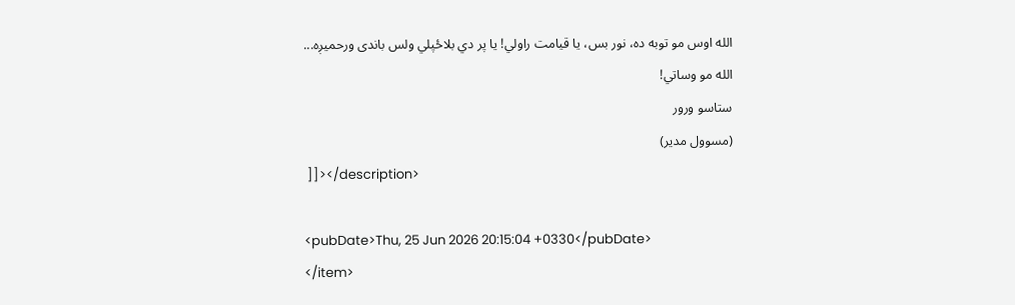الله اوس مو توبه ده، نور بس، یا قیامت راولي! یا پر دي بلاځپلي ولس باندی ورحمیږه...
الله مو وساتي!
ستاسو ورور
(مسوول مدير)
 ]]></description>

<pubDate>Thu, 25 Jun 2026 20:15:04 +0330</pubDate>
</item>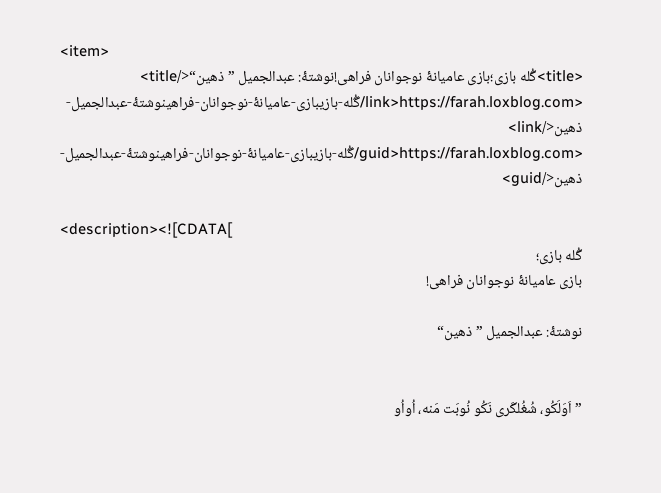<item>
<title>گُله بازی؛بازی عامیانۀ نوجوانان فراهی!نوشتۀ: عبدالجمیل ”ذهین“</title>
<link>https://farah.loxblog.com/گُله-بازیبازی-عامیانۀ-نوجوانان-فراهینوشتۀ-عبدالجمیل-ذهین</link>
<guid>https://farah.loxblog.com/گُله-بازیبازی-عامیانۀ-نوجوانان-فراهینوشتۀ-عبدالجمیل-ذهین</guid>

<description><![CDATA[
گُله بازی؛
بازی عامیانۀ نوجوانان فراهی!

نوشتۀ: عبدالجمیل ”ذهین“


”اَوَلَکُو، شُغُلگَری نَکُو نُوبَت مَنه، اُواُو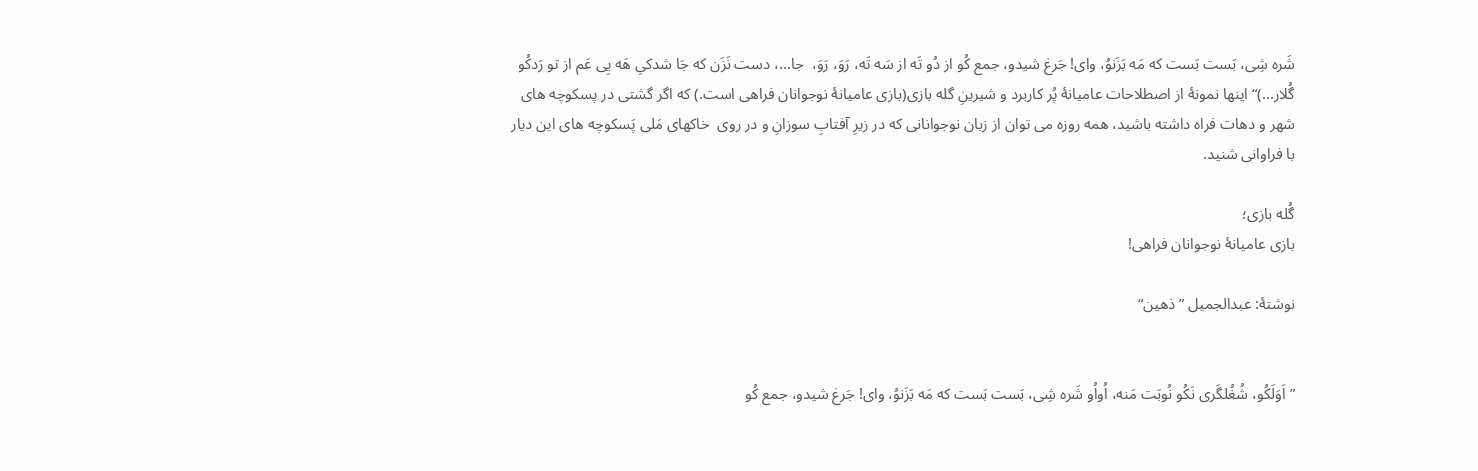شَره شِی، بَست بَست که مَه بَزَنوُ، وای! جَرغ شیدو، جمع کُو از دُو تَه از سَه تَه، رَوَ، رَوَ،  جا...، دست نَزَن که جَا شدکیِ هَه یِی عَم از تو رَدکُو گُلار...)“ اینها نمونۀ از اصطلاحات عامیانۀ پُر کاربرد و شیرینِ گله بازی(بازی عامیانۀ نوجوانان فراهی است.) که اگر گشتی در پسکوچه های شهر و دهات فراه داشته باشید، همه روزه می توان از زبان نوجوانانی که در زیرِ آفتابِ سوزانِ و در روی  خاکهای مَلی پَسکوچه های این دیار با فراوانی شنید.

گُله بازی؛
بازی عامیانۀ نوجوانان فراهی!

نوشتۀ: عبدالجمیل ”ذهین“


”اَوَلَکُو، شُغُلگَری نَکُو نُوبَت مَنه، اُواُو شَره شِی، بَست بَست که مَه بَزَنوُ، وای! جَرغ شیدو، جمع کُو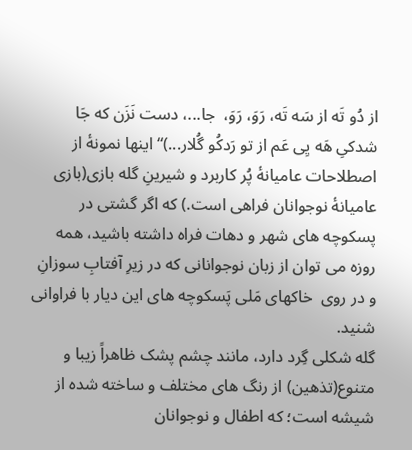از دُو تَه از سَه تَه، رَوَ، رَوَ،  جا...، دست نَزَن که جَا شدکیِ هَه یِی عَم از تو رَدکُو گُلار...)“ اینها نمونۀ از اصطلاحات عامیانۀ پُر کاربرد و شیرینِ گله بازی(بازی عامیانۀ نوجوانان فراهی است.) که اگر گشتی در پسکوچه های شهر و دهات فراه داشته باشید، همه روزه می توان از زبان نوجوانانی که در زیرِ آفتابِ سوزانِ و در روی  خاکهای مَلی پَسکوچه های این دیار با فراوانی شنید.
گله شکلی گِرد دارد، مانند چشم پشک ظاهراً زیبا و متنوع(تذهین) از رنگ های مختلف و ساخته شده از شیشه است؛ که اطفال و نوجوانان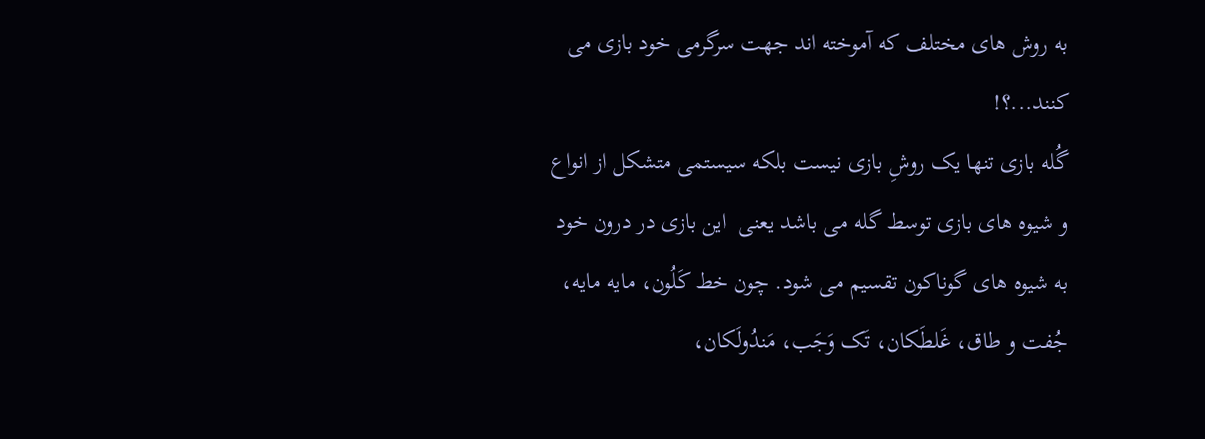به روش های مختلف که آموخته اند جهت سرگرمی خود بازی می کنند...؟!
گُله بازی تنها یک روشِ بازی نیست بلکه سیستمی متشکل از انواع و شیوه های بازی توسط گله می باشد یعنی  این بازی در درون خود به شیوه های گوناکون تقسیم می شود. چون خط کَلُون، مایه مایه، جُفت و طاق، غَلطَکان، تَک وَجَب، مَندُولَکان،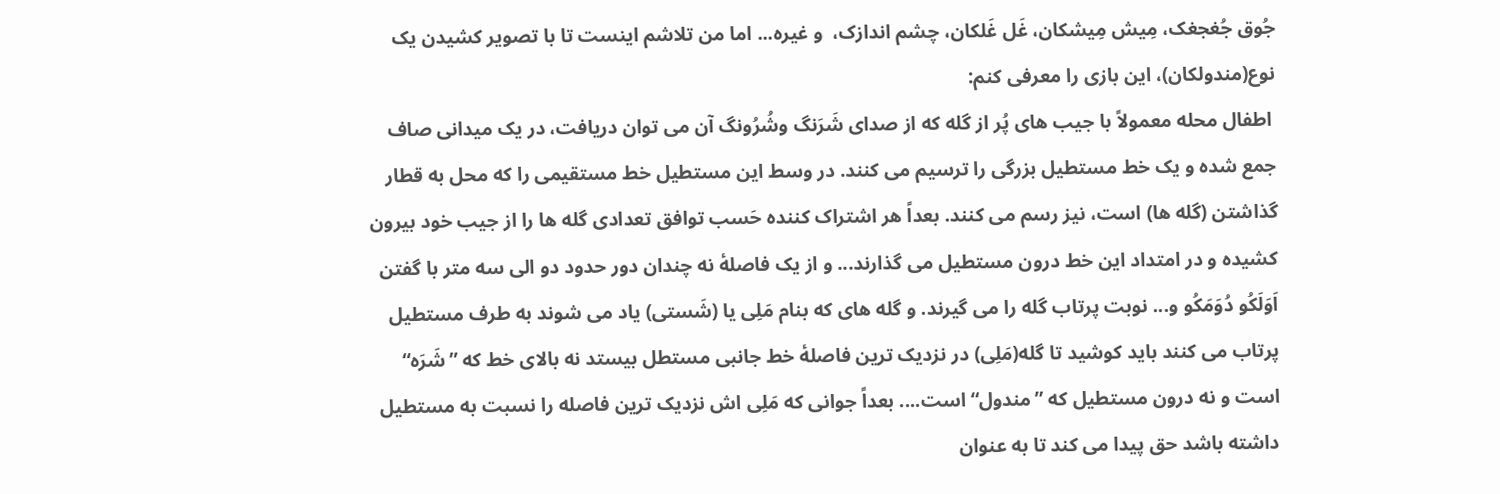جُوق جُغجغک، مِیش مِیشکان، غَل غَلکان، چشم اندازک،  و غیره... اما من تلاشم اینست تا با تصویر کشیدن یک نوع(مندولکان)، این بازی را معرفی کنم:
 اطفال محله معمولاً با جیب های پُر از گله که از صدای شَرَنگ وشُرُونگ آن می توان دریافت، در یک میدانی صاف جمع شده و یک خط مستطیل بزرگی را ترسیم می کنند. در وسط این مستطیل خط مستقیمی را که محل به قطار گذاشتن (گله ها) است، نیز رسم می کنند. بعداً هر اشتراک کننده حَسب توافق تعدادی گله ها را از جیب خود بیرون کشیده و در امتداد این خط درون مستطیل می گذارند... و از یک فاصلۀ نه چندان دور حدود دو الی سه متر با گفتن اَوَلَکُو دُوَمَکُو و... نوبت پرتاب گله را می گیرند. و گله های که بنام مَلِی یا (شَستی) یاد می شوند به طرف مستطیل پرتاب می کنند باید کوشید تا گله(مَلِی) در نزدیک ترین فاصلۀ خط جانبی مستطل بیستد نه بالای خط که ”شَرَه“ است و نه درون مستطیل که ”مندول“ است.... بعداً جوانی که مَلِی اش نزدیک ترین فاصله را نسبت به مستطیل داشته باشد حق پیدا می کند تا به عنوان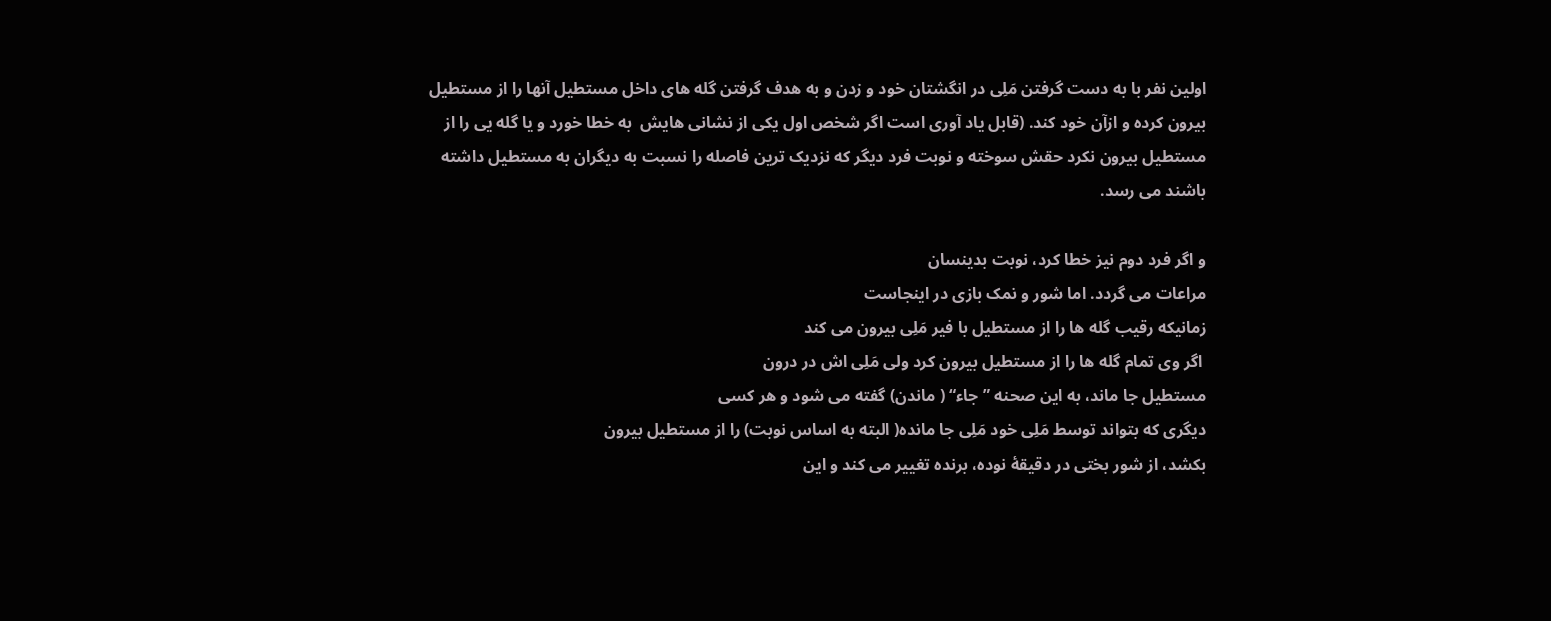اولین نفر با به دست گرفتن مَلِی در انگشتان خود و زدن و به هدف گرفتن گله های داخل مستطیل آنها را از مستطیل بیرون کرده و ازآن خود کند. (قابل یاد آوری است اگر شخص اول یکی از نشانی هایش  به خطا خورد و یا گله یی را از مستطیل بیرون نکرد حقش سوخته و نوبت فرد دیگر که نزدیک ترین فاصله را نسبت به دیگران به مستطیل داشته باشند می رسد.

و اگر فرد دوم نیز خطا کرد، نوبت بدینسان
مراعات می گردد. اما شور و نمک بازی در اینجاست
زمانیکه رقیب گله ها را از مستطیل با فیر مَلِی بیرون می کند
 اگر وی تمام گله ها را از مستطیل بیرون کرد ولی مَلِی اش در درون
مستطیل جا ماند، به این صحنه ”جاء“ ( ماندن) گفته می شود و هر کسی
دیگری که بتواند توسط مَلِی خود مَلِی جا مانده( البته به اساس نوبت) را از مستطیل بیرون
بکشد، از شور بختی در دقیقۀ نوده، برنده تغییر می کند و این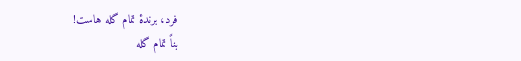فرد، برندۀ تمام گله هاست!
بناً تمام گله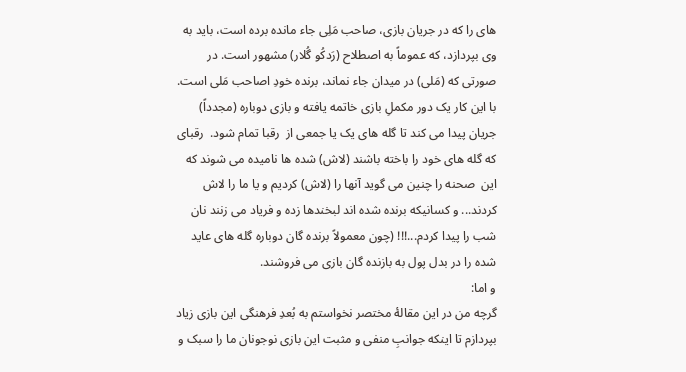های را که در جریان بازی، صاحب مَلِی جاء مانده برده است، باید به وی بپردازد، که عموماً به اصطلاح (رَدکُو گُلار) مشهور است. در صورتی که (مَلی) در میدان جاء نماند، برنده خودِ اصاحب مَلی است. با این کار یک دور مکملِ بازی خاتمه یافته و بازی دوباره (مجدداً) جریان پیدا می کند تا گله های یک یا جمعی از  رقبا تمام شود.  رقبای که گله های خود را باخته باشند (لاش) شده ها نامیده می شوند که این  صحنه را چنین می گوید آنها را (لاش) کردیم و یا ما را لاش کردند... و کسانیکه برنده شده اند لبخندها زده و فریاد می زنند نان شب را پیدا کردم...!!! (چون معمولاً برنده گان دوباره گله های عاید شده را در بدل پول به بازنده گان بازی می فروشند.
و اما:
گرچه من در این مقالۀ مختصر نخواستم به بُعدِ فرهنگی این بازی زیاد بپردازم تا اینکه جوانبِ منفی و مثبت این بازی نوجونان ما را سبک و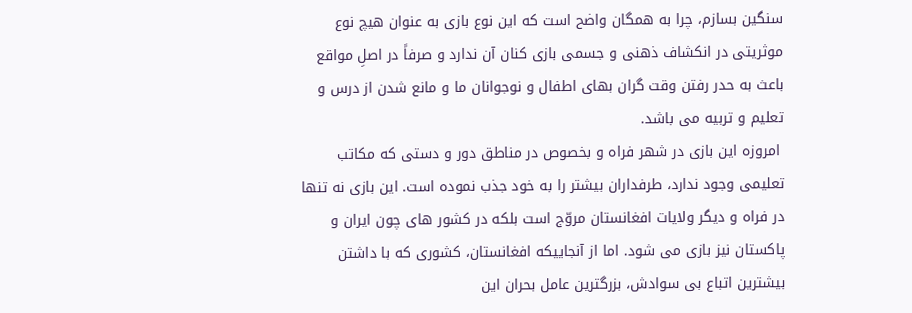سنگین بسازم، چرا به همگان واضح است که این نوع بازی به عنوان هیچ نوع موثریتی در انکشاف ذهنی و جسمی بازی کنان آن ندارد و صرفاً در اصلِ مواقع باعث به حدر رفتن وقت گران بهای اطفال و نوجوانان ما و مانع شدن از درس و تعلیم و تربیه می باشد.
 امروزه این بازی در شهر فراه و بخصوص در مناطق دور و دستی که مکاتب تعلیمی وجود ندارد، طرفداران بیشتر را به خود جذب نموده است. این بازی نه تنها در فراه و دیگر ولایات افغانستان مروّج است بلکه در کشور های چون ایران و پاکستان نیز بازی می شود. اما از آنجاییکه افغانستان، کشوری که با داشتن بیشترین اتباع بی سوادش، بزرگترین عامل بحران این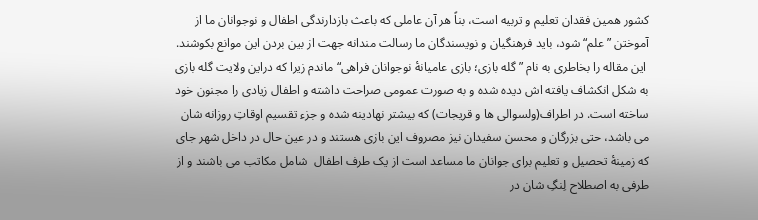کشور همین فقدان تعلیم و تربیه است، بناً هر آن عاملی که باعث بازدارندگی اطفال و نوجوانان ما از آموختن ”علم“ شود، باید فرهنگیان و نویسندگان ما رسالت مندانه جهت از بین بردن این موانع بکوشند.
 این مقاله را بخاطری به نام ”گله بازی؛ بازی عامیانۀ نوجوانان فراهی“ ماندم زیرا که دراین ولایت گله بازی به شکل انکشاف یافته اش دیده شده و به صورت عمومی صراحت داشته و اطفال زیادی را مجنون خود ساخته است. در اطراف(ولسوالی ها و قریجات) که بیشتر نهادینه شده و جزء تقسیم اوقاتِ روزانه شان می باشد، حتی بزرگان و محسن سفیدان نیز مصروف این بازی هستند و در عین حال در داخل شهر جای که زمینۀ تحصیل و تعلیم برای جوانان ما مساعد است از یک طرف اطفال  شامل مکاتب می باشند و از طرفی به اصطلاح لِنگِ شان در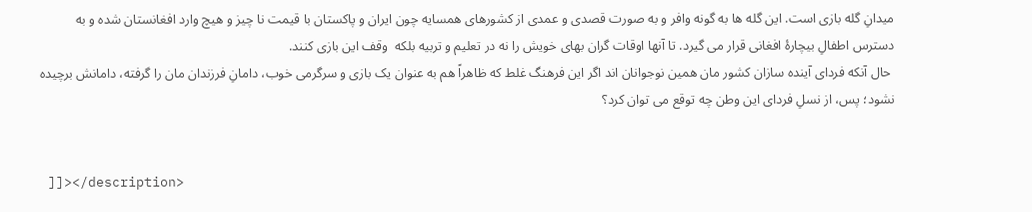میدانِ گله بازی است. این گله ها به گونه وافر و به صورت قصدی و عمدی از کشورهای همسایه چون ایران و پاکستان با قیمت نا چیز و هیچ وارد افغانستان شده و به دسترس اطفالِ بیچارۀ افغانی قرار می گیرد. تا آنها اوقات گران بهای خویش را نه در تعلیم و تربیه بلکه  وقف این بازی کنند.
 حال آنکه فردای آینده سازان کشور مان همین نوجوانان اند اگر این فرهنگ غلط که ظاهراً هم به عنوان یک بازی و سرگرمی خوب، دامانِ فرزندان مان را گرفته، دامانش برچیده نشود؛ پس، از نسلِ فردای این وطن چه توقع می توان کرد؟


 ]]></description>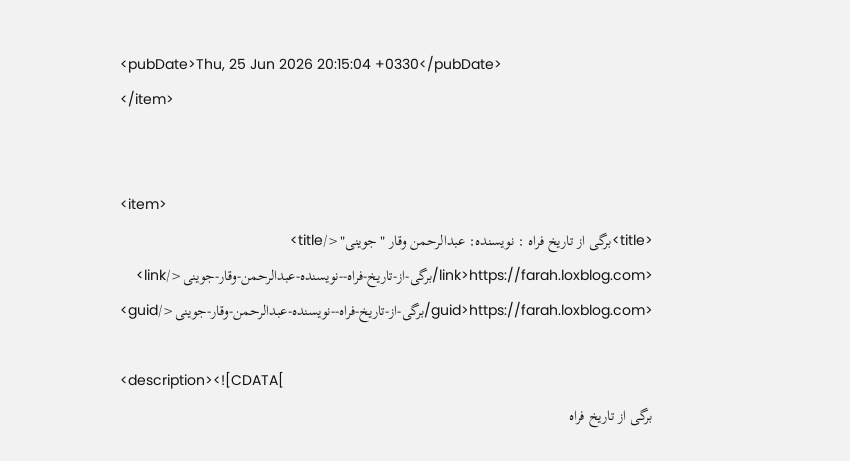<pubDate>Thu, 25 Jun 2026 20:15:04 +0330</pubDate>
</item>


<item>
<title>برگی از تاریخ فراه : نویسنده: عبدالرحمن وقار "جوینی"</title>
<link>https://farah.loxblog.com/برگی-از-تاریخ-فراه--نویسنده-عبدالرحمن-وقار-جوینی</link>
<guid>https://farah.loxblog.com/برگی-از-تاریخ-فراه--نویسنده-عبدالرحمن-وقار-جوینی</guid>

<description><![CDATA[
برگی از تاریخ فراه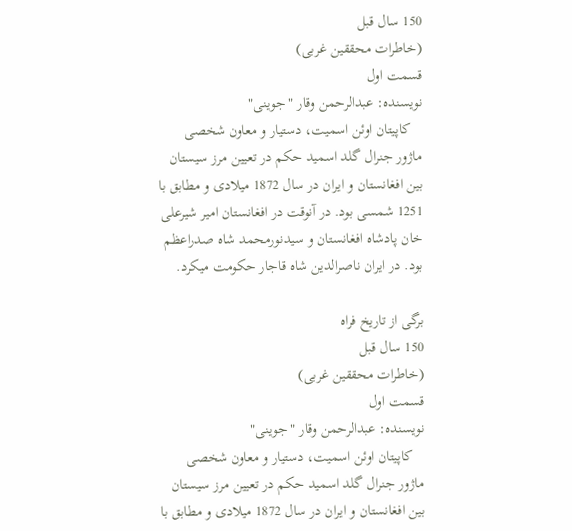150 سال قبل
(خاطرات محققین غربی)
قسمت اول
نویسنده: عبدالرحمن وقار "جوینی"
   کاپیتان اوئن اسمیت، دستیار و معاون شخصی ماژور جنرال گلد اسمید حکم در تعیین مرز سیستان بین افغانستان و ایران در سال 1872 میلادی و مطابق با 1251 شمسی بود. در آنوقت در افغانستان امیر شیرعلی خان پادشاه افغانستان و سیدنورمحمد شاه صدراعظم بود. در ایران ناصرالدین شاه قاجار حکومت میکرد.

برگی از تاریخ فراه
150 سال قبل
(خاطرات محققین غربی)
قسمت اول
نویسنده: عبدالرحمن وقار "جوینی"
   کاپیتان اوئن اسمیت، دستیار و معاون شخصی ماژور جنرال گلد اسمید حکم در تعیین مرز سیستان بین افغانستان و ایران در سال 1872 میلادی و مطابق با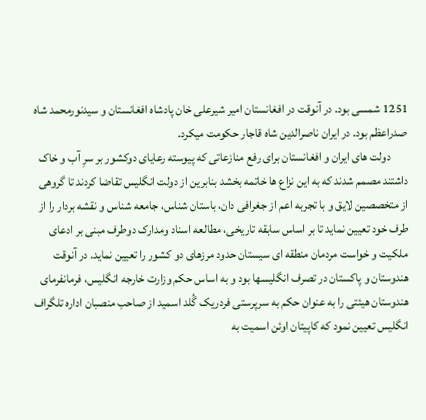1251 شمسی بود. در آنوقت در افغانستان امیر شیرعلی خان پادشاه افغانستان و سیدنورمحمد شاه صدراعظم بود. در ایران ناصرالدین شاه قاجار حکومت میکرد.
       دولت های ایران و افغانستان برای رفع منازعاتی که پیوسته رعایای دوکشور بر سرِ آب و خاک داشتند مصمم شدند که به این نزاع ها خاتمه بخشد بنابرین از دولت انگلیس تقاضا کردند تا گروهی از متخصصین لایق و با تجربه اعم از جغرافی دان، باستان شناس، جامعه شناس و نقشه بردار را از طرف خود تعیین نماید تا بر اساس سابقه تاریخی، مطالعه اسناد ومدارک دوطرف مبنی بر ادعای ملکیت و خواست مردمان منطقه ای سیستان حدود مرزهای دو کشور را تعیین نماید. در آنوقت هندوستان و پاکستان در تصرف انگلیسها بود و به اساس حکم وزارت خارجه انگلیس، فرمانفرمای هندوستان هیئتی را به عنوان حکم به سرپرستی فردریک گُلد اسمید از صاحب منصبان اداره تلگراف انگلیس تعیین نمود که کاپیتان اوئن اسمیت به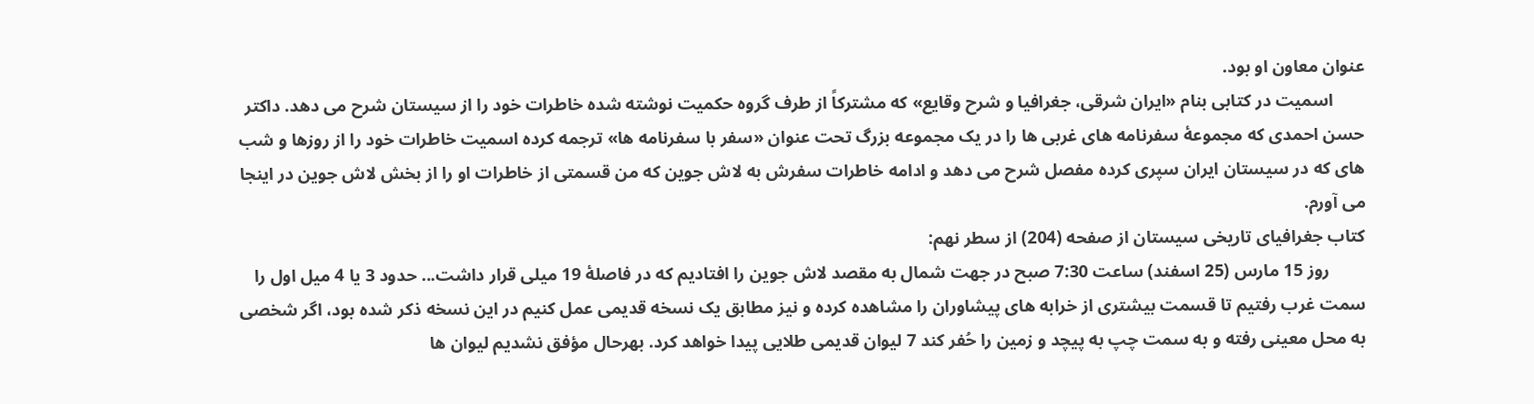عنوان معاون او بود.
       اسمیت در کتابی بنام «ایران شرقی، جغرافیا و شرح وقایع» که مشترکاً از طرف گروه حکمیت نوشته شده خاطرات خود را از سیستان شرح می دهد. داکتر حسن احمدی که مجموعۀ سفرنامه های غربی ها را در یک مجموعه بزرگ تحت عنوان «سفر با سفرنامه ها» ترجمه کرده اسمیت خاطرات خود را از روزها و شب های که در سیستان ایران سپری کرده مفصل شرح می دهد و ادامه خاطرات سفرش به لاش جوین که من قسمتی از خاطرات او را از بخش لاش جوین در اینجا می آورم.
کتاب جغرافیای تاریخی سیستان از صفحه (204) از سطر نهم:
        روز 15 مارس (25 اسفند) ساعت 7:30 صبح در جهت شمال به مقصد لاش جوین را افتادیم که در فاصلۀ 19 میلی قرار داشت... حدود 3 یا 4 میل اول را سمت غرب رفتیم تا قسمت بیشتری از خرابه های پیشاوران را مشاهده کرده و نیز مطابق یک نسخه قدیمی عمل کنیم در این نسخه ذکر شده بود، اگر شخصی به محل معینی رفته و به سمت چپ به پیچد و زمین را حُفر کند 7 لیوان قدیمی طلایی پیدا خواهد کرد. بهرحال مؤفق نشدیم لیوان ها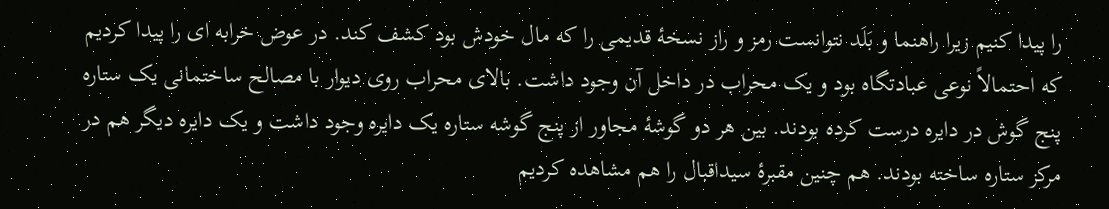را پیدا کنیم زیرا راهنما و بَلَد نتوانست رمز و راز نسخۀ قدیمی را که مال خودش بود کشف کند. در عوض خرابه ای را پیدا کردیم که احتمالاً نوعی عبادتگاه بود و یک محراب در داخل آن وجود داشت. بالای محراب روی دیوار با مصالح ساختمانی یک ستاره پنج گوش در دایره درست کرده بودند. بین هر دو گوشۀ مجاور از پنج گوشه ستاره یک دایره وجود داشت و یک دایره دیگر هم در مرکز ستاره ساخته بودند. هم چنین مقبرۀ سیداقبال را هم مشاهده کردیم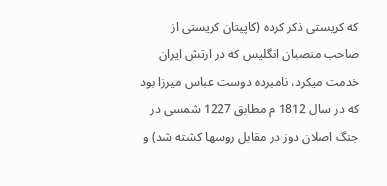که کریستی ذکر کرده (کاپیتان کریستی از صاحب منصبان انگلیس که در ارتش ایران خدمت میکرد، نامبرده دوست عباس میرزا بود که در سال 1812 م مطابق 1227 شمسی در جنگ اصلان دوز در مقابل روسها کشته شد) و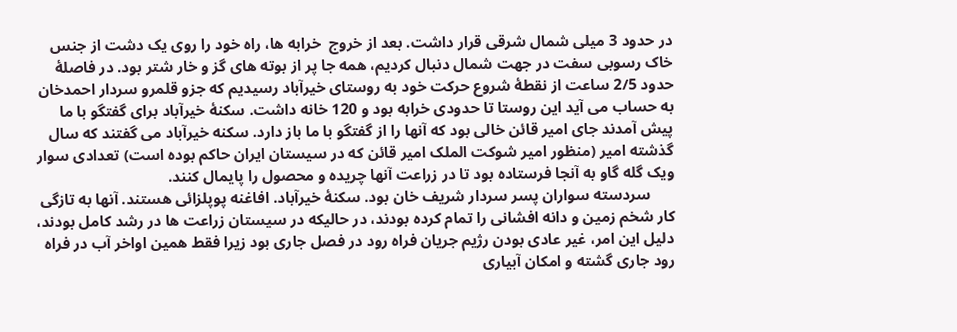در حدود 3 میلی شمال شرقی قرار داشت. بعد از خروج  خرابه ها، راه خود را روی یک دشت از جنس خاک رسوبی سفت در جهت شمال دنبال کردیم، همه جا پر از بوته های گز و خار شتر بود. در فاصلۀ حدود 2/5 ساعت از نقطۀ شروع حرکت خود به روستای خیرآباد رسیدیم که جزو قلمرو سردار احمدخان به حساب می آید این روستا تا حدودی خرابه بود و 120 خانه داشت. سکنۀ خیرآباد برای گفتگو با ما پیش آمدند جای امیر قائن خالی بود که آنها را از گفتگو با ما باز دارد. سکنه خیرآباد می گفتند که سال گذشته امیر (منظور امیر شوکت الملک امیر قائن که در سیستان ایران حاکم بوده است) تعدادی سوار ویک گله گاو به آنجا فرستاده بود تا در زراعت آنها چریده و محصول را پایمال کنند.
      سردسته سواران پسر سردار شریف خان بود. سکنۀ خیرآباد. افاغنه پوپلزائی هستند. آنها به تازگی کار شخم زمین و دانه افشانی را تمام کرده بودند، در حالیکه در سیستان زراعت ها در رشد کامل بودند، دلیل این امر، غیر عادی بودن رژیم جریان فراه رود در فصل جاری بود زیرا فقط همین اواخر آب در فراه رود جاری گشته و امکان آبیاری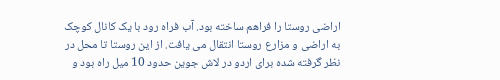اراضی روستا را فراهم ساخته بود. آب فراه رود با یک کانال کوچک به اراضی و مزارع روستا انتقال می یافت. از این روستا تا محل در نظر گرفته شده برای اردو در لاش جوین حدود 10 میل راه بود و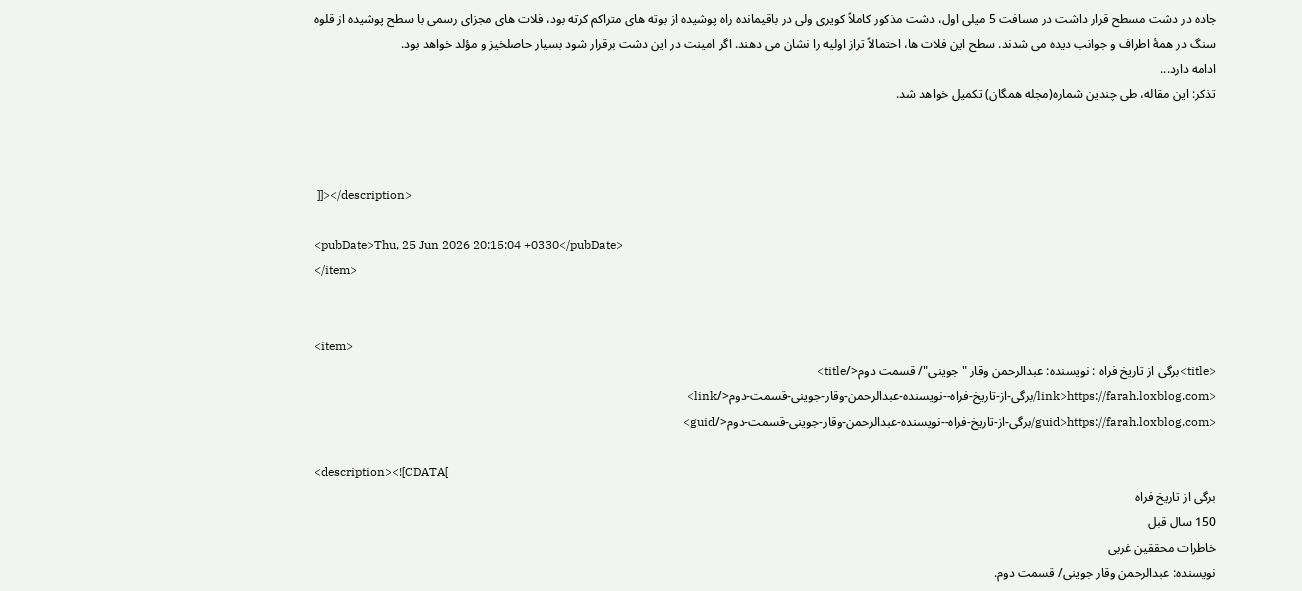جاده در دشت مسطح قرار داشت در مسافت 5 میلی اول، دشت مذکور کاملاً کویری ولی در باقیمانده راه پوشیده از بوته های متراکم کرته بود، فلات های مجزای رسمی با سطح پوشیده از قلوه سنگ در همۀ اطراف و جوانب دیده می شدند. سطح این فلات ها، احتمالاً تراز اولیه را نشان می دهند. اگر امینت در این دشت برقرار شود بسیار حاصلخیز و مؤلد خواهد بود.
ادامه دارد...
تذکر: این مقاله، طی چندین شماره(مجله همگان) تکمیل خواهد شد.



 ]]></description>

<pubDate>Thu, 25 Jun 2026 20:15:04 +0330</pubDate>
</item>


<item>
<title>برگی از تاریخ فراه : نویسنده: عبدالرحمن وقار "جوینی"/ قسمت دوم</title>
<link>https://farah.loxblog.com/برگی-از-تاریخ-فراه--نویسنده-عبدالرحمن-وقار-جوینی-قسمت-دوم</link>
<guid>https://farah.loxblog.com/برگی-از-تاریخ-فراه--نویسنده-عبدالرحمن-وقار-جوینی-قسمت-دوم</guid>

<description><![CDATA[
برگی از تاریخ فراه
150 سال قبل
خاطرات محققین غربی
نویسنده: عبدالرحمن وقار جوینی/ قسمت دوم.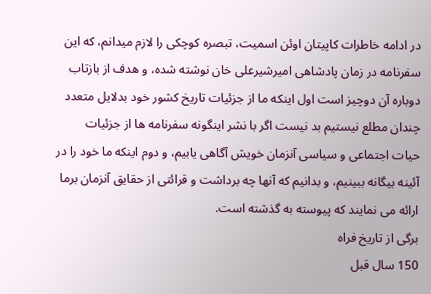در ادامه خاطرات کاپیتان اوئن اسمیت، تبصره کوچکی را لازم میدانم، که این سفرنامه در زمان پادشاهی امیرشیرعلی خان نوشته شده، و هدف از بازتاب دوباره آن دوچیز است اول اینکه ما از جزئیات تاریخ کشور خود بدلایل متعدد چندان مطلع نیستیم بد نیست اگر با نشر اینگونه سفرنامه ها از جزئیات حیات اجتماعی و سیاسی آنزمان خویش آگاهی یابیم، و دوم اینکه ما خود را در آئینه بیگانه ببینیم، و بدانیم که آنها چه برداشت و قرائتی از حقایق آنزمان برما ارائه می نمایند که پیوسته به گذشته است.
برگی از تاریخ فراه
150 سال قبل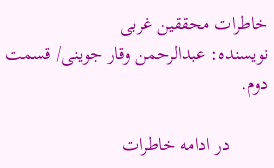خاطرات محققین غربی
نویسنده: عبدالرحمن وقار جوینی/ قسمت دوم.

        در ادامه خاطرات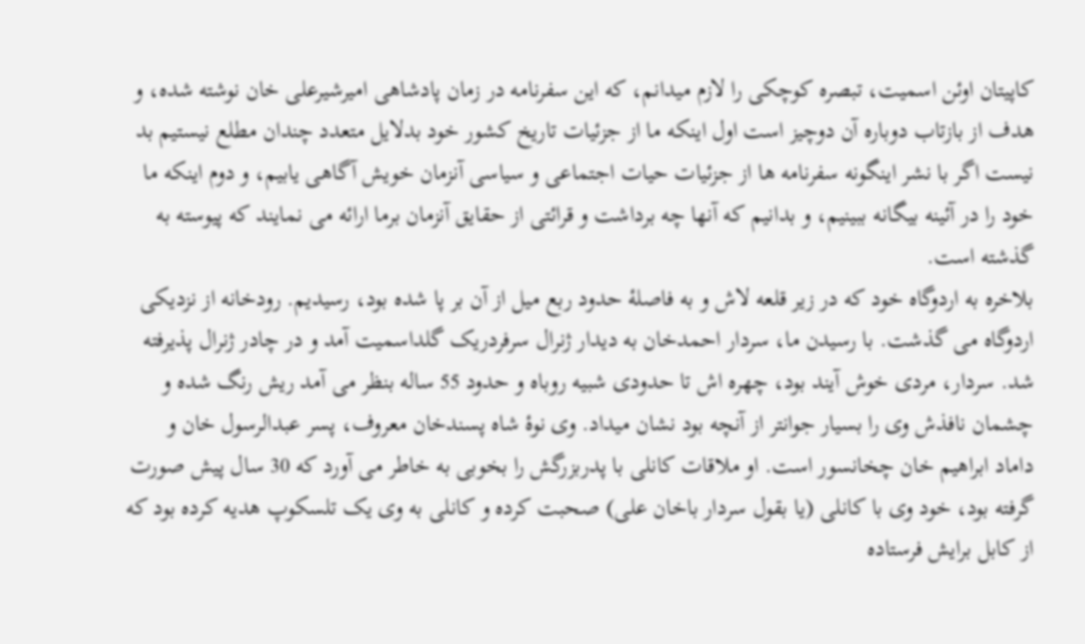کاپیتان اوئن اسمیت، تبصره کوچکی را لازم میدانم، که این سفرنامه در زمان پادشاهی امیرشیرعلی خان نوشته شده، و هدف از بازتاب دوباره آن دوچیز است اول اینکه ما از جزئیات تاریخ کشور خود بدلایل متعدد چندان مطلع نیستیم بد نیست اگر با نشر اینگونه سفرنامه ها از جزئیات حیات اجتماعی و سیاسی آنزمان خویش آگاهی یابیم، و دوم اینکه ما خود را در آئینه بیگانه ببینیم، و بدانیم که آنها چه برداشت و قرائتی از حقایق آنزمان برما ارائه می نمایند که پیوسته به گذشته است.
بلاخره به اردوگاه خود که در زیر قلعه لاش و به فاصلۀ حدود ربع میل از آن بر پا شده بود، رسیدیم. رودخانه از نزدیکی اردوگاه می گذشت. با رسیدن ما، سردار احمدخان به دیدار ژنرال سرفردریک گلداسمیت آمد و در چادر ژنرال پذیرفته شد. سردار، مردی خوش آیند بود، چهره اش تا حدودی شبیه روباه و حدود 55 ساله بنظر می آمد ریش رنگ شده و چشمان نافذش وی را بسیار جوانتر از آنچه بود نشان میداد. وی نوۀ شاه پسندخان معروف، پسر عبدالرسول خان و داماد ابراهیم خان چخانسور است. او ملاقات کانلی با پدربزرگش را بخوبی به خاطر می آورد که 30 سال پیش صورت گرفته بود، خود وی با کانلی (یا بقول سردار باخان علی) صحبت کرده و کانلی به وی یک تلسکوپ هدیه کرده بود که از کابل برایش فرستاده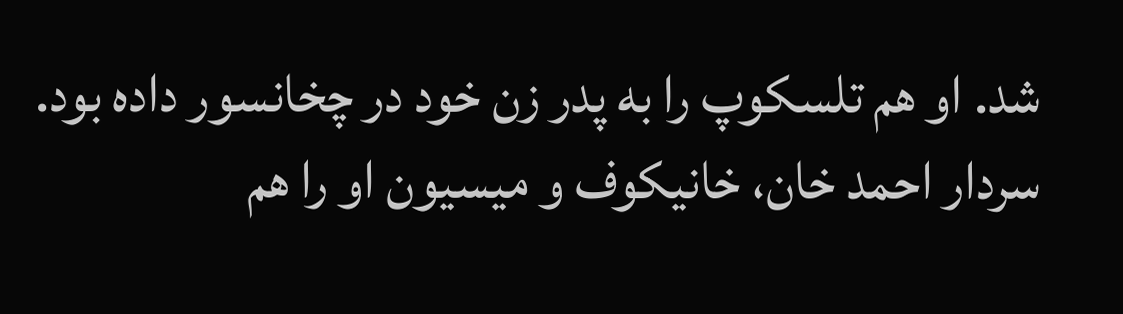شد. او هم تلسکوپ را به پدر زن خود در چخانسور داده بود. سردار احمد خان، خانیکوف و میسیون او را هم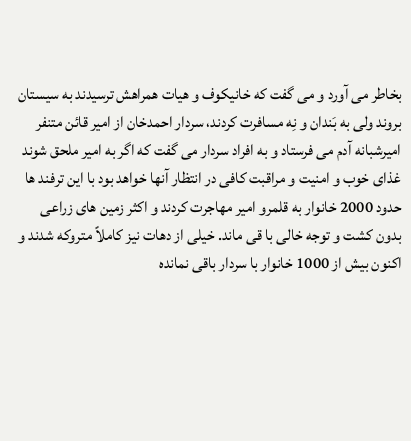بخاطر می آورد و می گفت که خانیکوف و هیات همراهش ترسیدند به سیستان بروند ولی به بَندان و نِه مسافرت کردند، سردار احمدخان از امیر قائن متنفر امیرشبانه آدم می فرستاد و به افراد سردار می گفت که اگر به امیر ملحق شوند غذای خوب و امنیت و مراقبت کافی در انتظار آنها خواهد بود با این ترفند ها حدود 2000 خانوار به قلمرو امیر مهاجرت کردند و اکثر زمین های زراعی بدون کشت و توجه خالی با قی ماند. خیلی از دهات نیز کاملاً متروکه شدند و اکنون بیش از 1000 خانوار با سردار باقی نمانده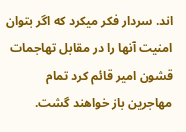اند. سردار فکر میکرد که اگر بتوان امنیت آنها را در مقابل تهاجمات قشون امیر قائم کرد تمام مهاجرین باز خواهند گشت.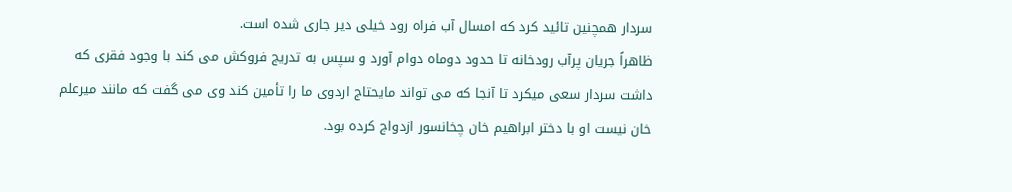سردار همچنین تائید کرد که امسال آب فراه رود خیلی دیر جاری شده است.
ظاهراً جریان پرآب رودخانه تا حدود دوماه دوام آورد و سپس به تدریج فروکش می کند با وجود فقری که داشت سردار سعی میکرد تا آنجا که می تواند مایحتاج اردوی ما را تأمین کند وی می گفت که مانند میرعلم خان نیست او با دختر ابراهیم خان چخانسور ازدواج کرده بود.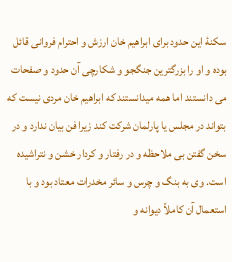سکنۀ این حدود برای ابراهیم خان ارزش و احترام فروانی قائل بوده و او را بزرگترین جنگجو و شکارچی آن حدود و صفحات می دانستند اما همه میدانستند که ابراهیم خان مردی نیست که بتواند در مجلس یا پارلمان شرکت کند زیرا فن بیان ندارد و در سخن گفتن بی ملاحظه و در رفتار و کردار خشن و نتراشیده است. وی به بنگ و چرس و سائر مخدرات معتاد بود و با استعمال آن کاملاً دیوانه و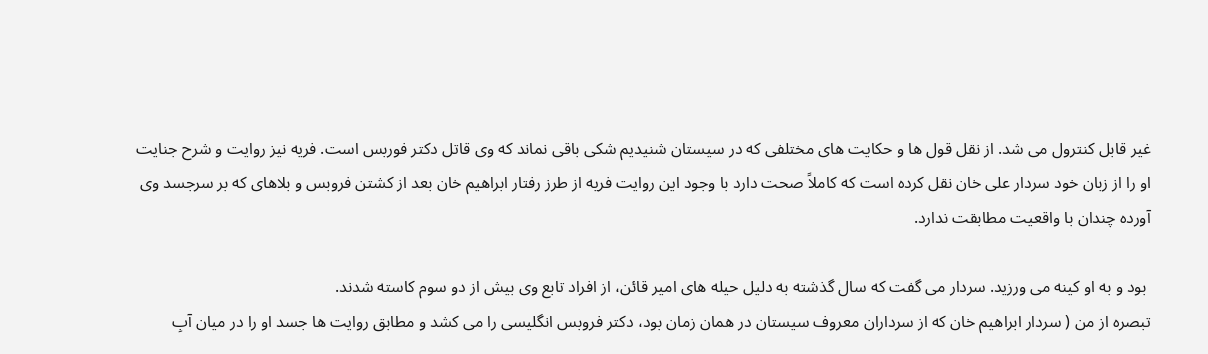غیر قابل کنترول می شد. از نقل قول ها و حکایت های مختلفی که در سیستان شنیدیم شکی باقی نماند که وی قاتل دکتر فوربس است. فریه نیز روایت و شرح جنایت او را از زبان خود سردار علی خان نقل کرده است که کاملاً صحت دارد با وجود این روایت فریه از طرز رفتار ابراهیم خان بعد از کشتن فروبس و بلاهای که بر سرجسد وی آورده چندان با واقعیت مطابقت ندارد.

 بود و به او کینه می ورزید. سردار می گفت که سال گذشته به دلیل حیله های امیر قائن، از افراد تابع وی بیش از دو سوم کاسته شدند.
تبصره از من ( سردار ابراهیم خان که از سرداران معروف سیستان در همان زمان بود، دکتر فروبس انگلیسی را می کشد و مطابق روایت ها جسد او را در میان آبِ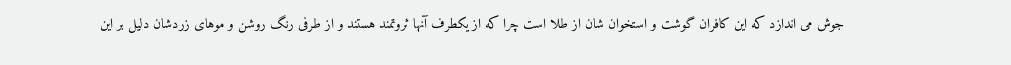جوش می اندازد که این کافران گوشت و استخوان شان از طلا است چرا که از یکطرف آنها ثروتمند هستند و از طرفی رنگ روشن و موهای زردشان دلیل بر این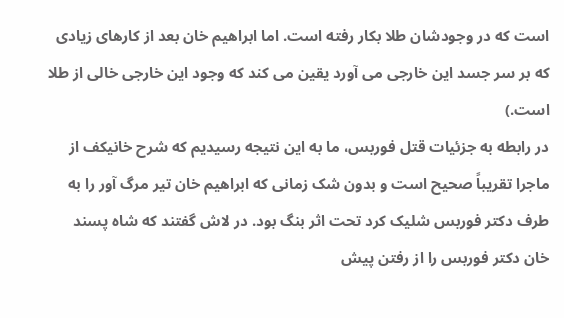است که در وجودشان طلا بکار رفته است. اما ابراهیم خان بعد از کارهای زیادی که بر سر جسد این خارجی می آورد یقین می کند که وجود این خارجی خالی از طلا است.)
در رابطه به جزئیات قتل فوربس، ما به این نتیجه رسیدیم که شرح خانیکف از ماجرا تقریباً صحیح است و بدون شک زمانی که ابراهیم خان تیر مرگ آور را به طرف دکتر فوربس شلیک کرد تحت اثر بنگ بود. در لاش گفتند که شاه پسند خان دکتر فوربس را از رفتن پیش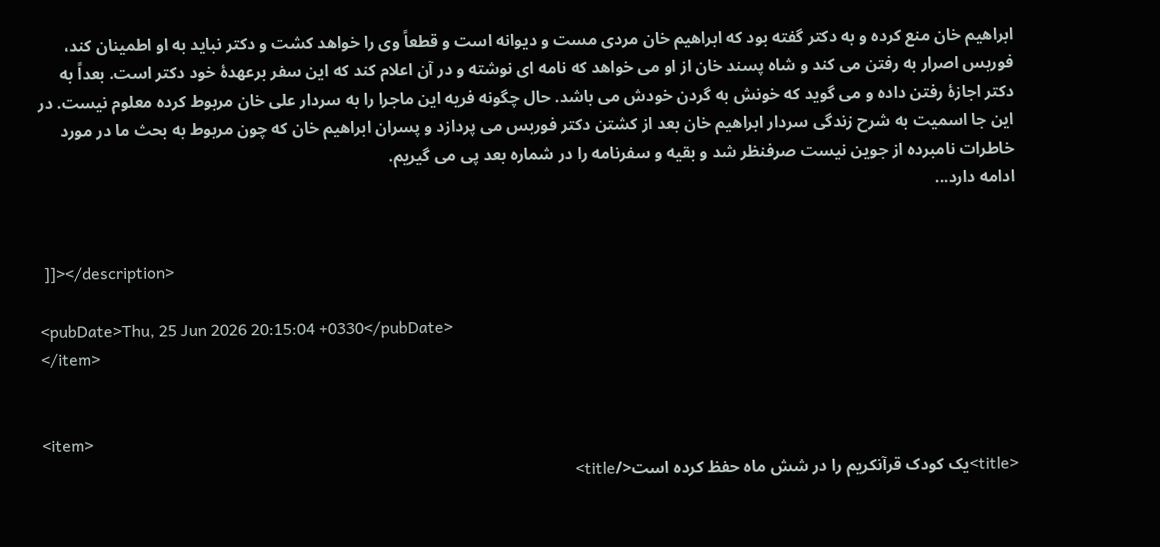ابراهیم خان منع کرده و به دکتر گفته بود که ابراهیم خان مردی مست و دیوانه است و قطعاً وی را خواهد کشت و دکتر نباید به او اطمینان کند، فوربس اصرار به رفتن می کند و شاه پسند خان از او می خواهد که نامه ای نوشته و در آن اعلام کند که این سفر برعهدۀ خود دکتر است. بعداً به دکتر اجازۀ رفتن داده و می گوید که خونش به گردن خودش می باشد. حال چگونه فریه این ماجرا را به سردار علی خان مربوط کرده معلوم نیست. در این جا اسمیت به شرح زندگی سردار ابراهیم خان بعد از کشتن دکتر فوربس می پردازد و پسران ابراهیم خان که چون مربوط به بحث ما در مورد خاطرات نامبرده از جوین نیست صرفنظر شد و بقیه و سفرنامه را در شماره بعد پی می گیریم.
ادامه دارد...


 ]]></description>

<pubDate>Thu, 25 Jun 2026 20:15:04 +0330</pubDate>
</item>


<item>
<title>یک کودک قرآنکریم را در شش ماه حفظ کرده است</title>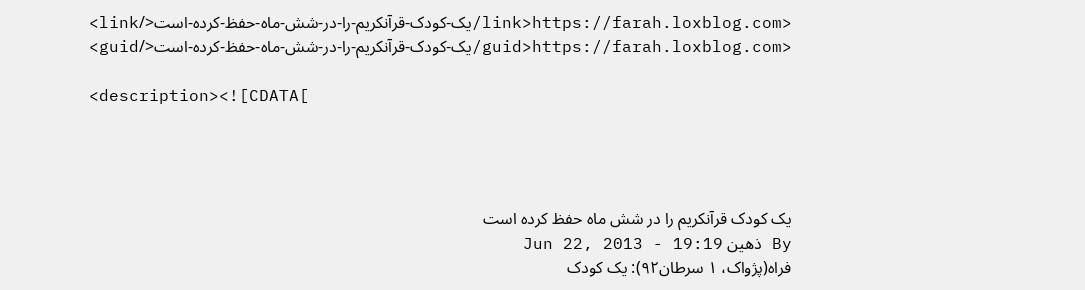<link>https://farah.loxblog.com/یک-کودک-قرآنکریم-را-در-شش-ماه-حفظ-کرده-است</link>
<guid>https://farah.loxblog.com/یک-کودک-قرآنکریم-را-در-شش-ماه-حفظ-کرده-است</guid>

<description><![CDATA[




یک کودک قرآنکریم را در شش ماه حفظ کرده است
By ذهين Jun 22, 2013 - 19:19
فراه(پژواک، ١ سرطان٩٢): یک کودک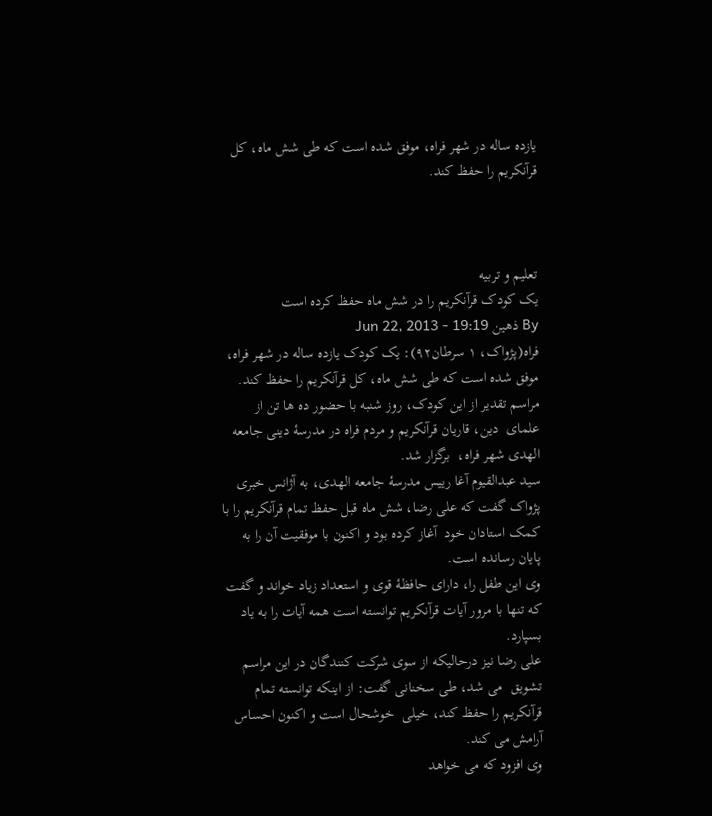یازده ساله در شهر فراه، موفق شده است که طی شش ماه، کل قرآنکریم را حفظ کند.



تعلیم و تربیه
یک کودک قرآنکریم را در شش ماه حفظ کرده است
By ذهين Jun 22, 2013 - 19:19
فراه(پژواک، ١ سرطان٩٢): یک کودک یازده ساله در شهر فراه، موفق شده است که طی شش ماه، کل قرآنکریم را حفظ کند.
مراسم تقدیر از این کودک، روز شنبه با حضور ده ها تن از علمای  دین، قاریان قرآنکریم و مردم فراه در مدرسۀ دینی جامعه الهدی شهر فراه،  برگزار شد.
سید عبدالقیوم آغا رییس مدرسۀ جامعه الهدی، به آژانس خبری  پژواک گفت که علی رضا، شش ماه قبل حفظ تمام قرآنکریم را با کمک استادان خود  آغاز کرده بود و اکنون با موفقیت آن را به پایان رسانده است.
وی این طفل را، دارای حافظۀ قوی و استعداد زیاد خواند و گفت که تنها با مرور آیات قرآنکریم توانسته است همه آیات را به یاد بسپارد.
علی رضا نیز درحالیکه از سوی شرکت کنندگان در این مراسم تشویق  می شد، طی سخنانی گفت: از اینکه توانسته تمام قرآنکریم را حفظ کند، خیلی  خوشحال است و اکنون احساس آرامش می کند.
وی افزود که می خواهد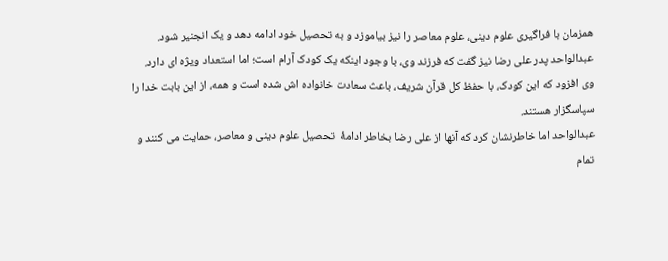همزمان با فراگیری علوم دینی، علوم معاصر را نیز بیاموزد و به تحصیل خود ادامه دهد و یک انجنیر شود.
عبدالواحد پدر علی رضا نیز گفت که فرزند وی، با وجود اینکه یک کودک آرام است؛ اما استعداد ویژه ای دارد.
وی افزود که این کودک، با حفظ کل قرآن شریف، باعث سعادت خانواده اش شده است و همه، از این بابت خدا را سپاسگزار هستند.
عبدالواحد اما خاطرنشان کرد که آنها از علی رضا بخاطر ادامۀ  تحصیل علوم دینی و معاصر، حمایت می کنند و تمام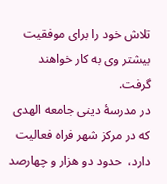تلاش خود را برای موفقیت  بیشتر وی به کار خواهند گرفت.
در مدرسۀ دینی جامعه الهدی که در مرکز شهر فراه فعالیت دارد،  حدود دو هزار و چهارصد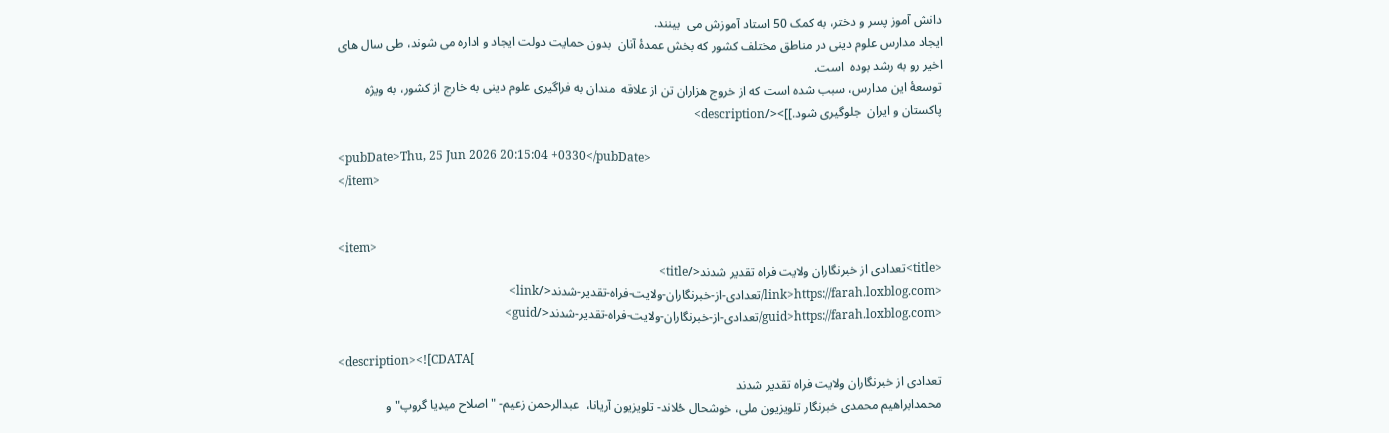دانش آموز پسر و دختر، به کمک 50 استاد آموزش می  بینند.
ایجاد مدارس علوم دینی در مناطق مختلف کشور که بخش عمدۀ آنان  بدون حمایت دولت ایجاد و اداره می شوند، طی سال های اخیر رو به رشد بوده  است.
توسعۀ این مدارس، سبب شده است که از خروج هزاران تن از علاقه  مندان به فراگیری علوم دینی به خارج از کشور، به ویژه پاکستان و ایران  جلوگیری شود.]]></description>

<pubDate>Thu, 25 Jun 2026 20:15:04 +0330</pubDate>
</item>


<item>
<title>تعدادی از خبرنگاران ولایت فراه تقدیر شدند</title>
<link>https://farah.loxblog.com/تعدادی-از-خبرنگاران-ولایت-فراه-تقدیر-شدند</link>
<guid>https://farah.loxblog.com/تعدادی-از-خبرنگاران-ولایت-فراه-تقدیر-شدند</guid>

<description><![CDATA[
تعدادی از خبرنگاران ولایت فراه تقدیر شدند
محمدابراهیم محمدی خبرنگار تلویزیون ملی، خوشحال ځلاند- تلویزیون آریانا،  عبدالرحمن زعیم- "اصلاح میډیا گروپ" و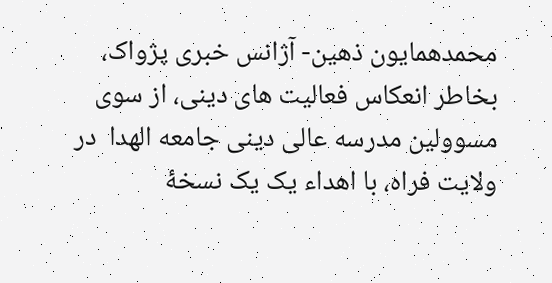محمدهمایون ذهین- آژانس خبری پژواک،  بخاطر انعکاس فعالیت های دینی، از سوی مسوولین مدرسه عالی دینی جامعه الهدا  در ولایت فراه، با اهداء یک یک نسخۀ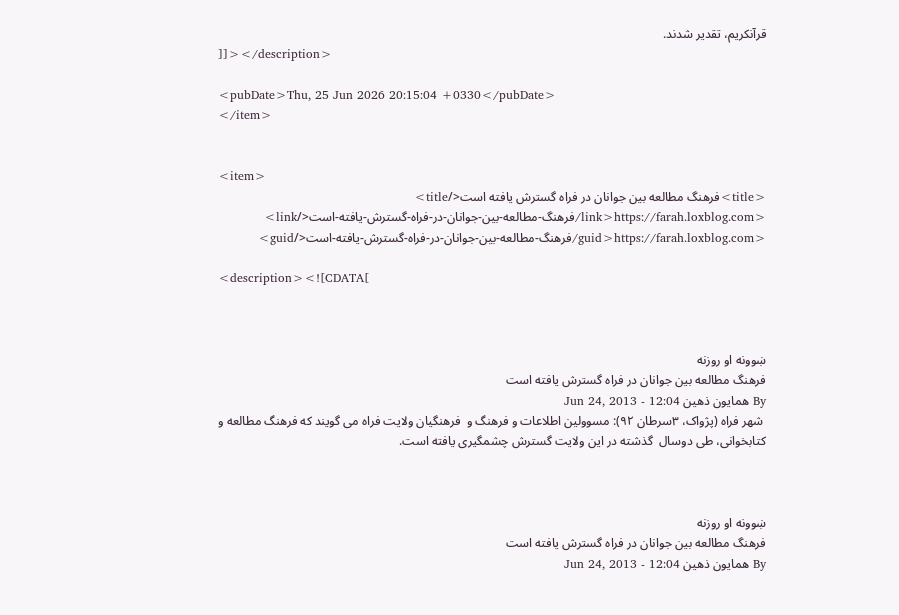قرآنکریم، تقدیر شدند.
]]></description>

<pubDate>Thu, 25 Jun 2026 20:15:04 +0330</pubDate>
</item>


<item>
<title>فرهنگ مطالعه بین جوانان در فراه گسترش یافته است</title>
<link>https://farah.loxblog.com/فرهنگ-مطالعه-بین-جوانان-در-فراه-گسترش-یافته-است</link>
<guid>https://farah.loxblog.com/فرهنگ-مطالعه-بین-جوانان-در-فراه-گسترش-یافته-است</guid>

<description><![CDATA[



ښوونه او روزنه
فرهنگ مطالعه بین جوانان در فراه گسترش یافته است
By همايون ذهين Jun 24, 2013 - 12:04
 شهر فراه (پژواک، ٣سرطان ٩٢): مسوولین اطلاعات و فرهنگ و  فرهنگیان ولایت فراه می گویند که فرهنگ مطالعه و کتابخوانی، طی دوسال  گذشته در این ولایت گسترش چشمگیری یافته است.



ښوونه او روزنه
فرهنگ مطالعه بین جوانان در فراه گسترش یافته است
By همايون ذهين Jun 24, 2013 - 12:04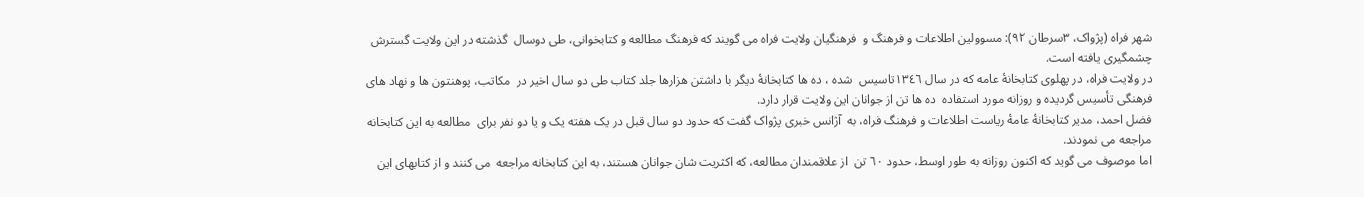شهر فراه (پژواک، ٣سرطان ٩٢): مسوولین اطلاعات و فرهنگ و  فرهنگیان ولایت فراه می گویند که فرهنگ مطالعه و کتابخوانی، طی دوسال  گذشته در این ولایت گسترش چشمگیری یافته است.
در ولایت فراه، در پهلوی کتابخانۀ عامه که در سال ١٣٤٦تاسيس  شده ، ده ها کتابخانۀ دیگر با داشتن هزارها جلد کتاب طى دو سال اخير در  مکاتب، پوهنتون ها و نهاد های فرهنگی تأسیس گردیده و روزانه مورد استفاده  ده ها تن از جوانان این ولایت قرار دارد.
فضل احمد، مدیر کتابخانۀ عامۀ ریاست اطلاعات و فرهنگ فراه، به  آژانس خبری پژواک گفت که حدود دو سال قبل در يک هفته يک و يا دو نفر براى  مطالعه به اين کتابخانه مراجعه مى نمودند.
اما موصوف مى گويد که اکنون روزانه به طور اوسط، حدود ٦٠ تن  از علاقمندان مطالعه، که اکثریت شان جوانان هستند، به این کتابخانه مراجعه  می کنند و از کتابهای این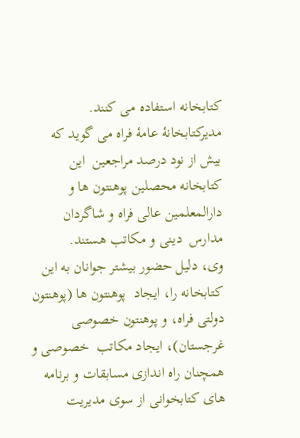کتابخانه استفاده می کنند.
مدیرکتابخانۀ عامۀ فراه می گوید که بیش از نود درصد مراجعین  این کتابخانه محصلین پوهنتون ها و دارالمعلمین عالی فراه و شاگردان مدارس  دینی و مکاتب هستند.
وى، دلیل حضور بیشتر جوانان به این کتابخانه را، ایجاد  پوهنتون ها (پوهنتون دولتی فراه، و پوهنتون خصوصی غرجستان)، ایجاد مکاتب  خصوصی و همچنان راه اندازی مسابقات و برنامه های کتابخوانی از سوی مدیریت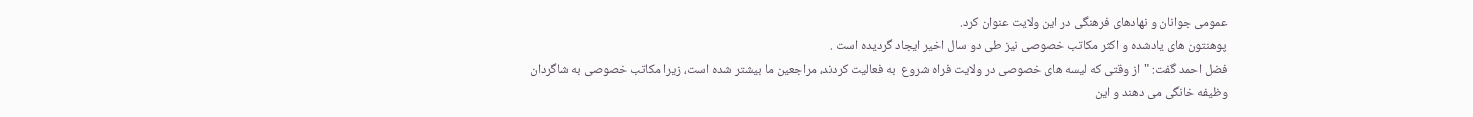عمومی جوانان و نهادهای فرهنگی در این ولایت عنوان کرد.
پوهنتون هاى يادشده و اکثر مکاتب خصوصى نيز طى دو سال اخير ايجاد گرديده است .
فضل احمد گفت: "از وقتی که لیسه های خصوصی در ولایت فراه شروع  به فعالیت کردند، مراجعین ما بیشتر شده است، زیرا مکاتب خصوصی به شاگردان  وظیفه خانگی می دهند و این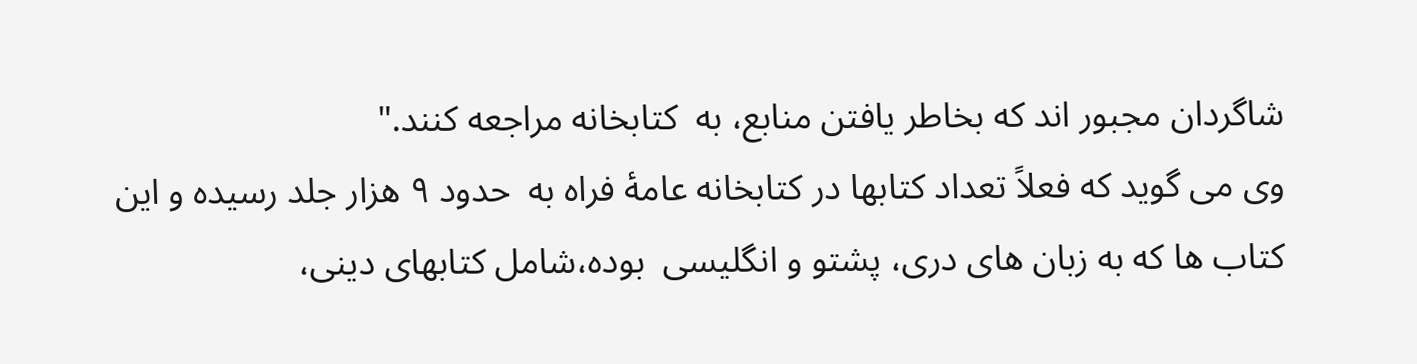شاگردان مجبور اند که بخاطر یافتن منابع، به  کتابخانه مراجعه کنند."
وی می گوید که فعلاً تعداد کتابها در کتابخانه عامۀ فراه به  حدود ٩ هزار جلد رسيده و اين کتاب ها که به زبان هاى دری، پشتو و انگلیسی  بوده،شامل کتابهای دینی،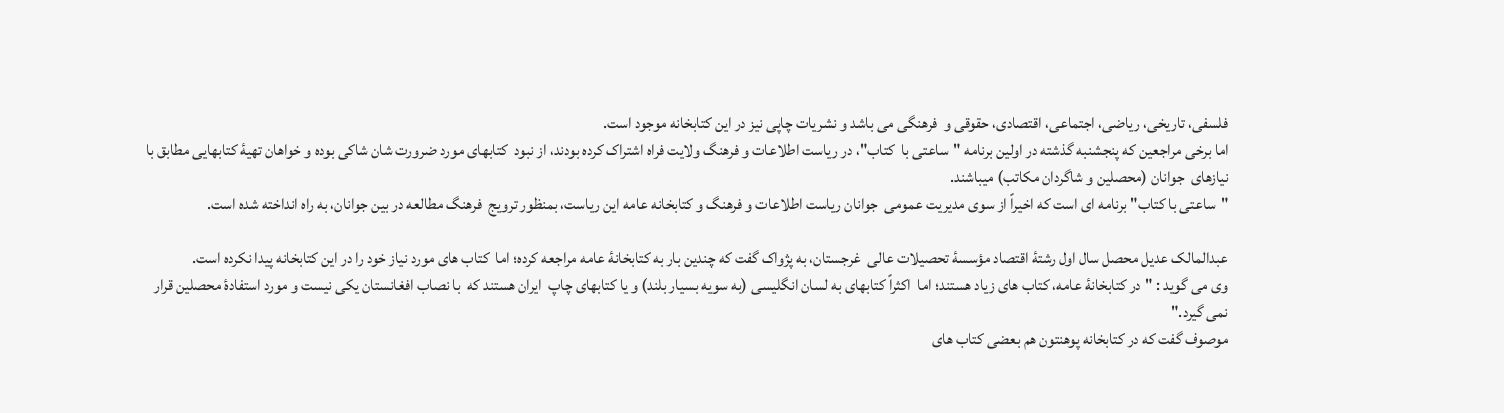فلسفی، تاریخی، ریاضی، اجتماعی، اقتصادی، حقوقى و  فرهنگی مى باشد و نشریات چاپی نيز در اين کتابخانه موجود است.
اما برخی مراجعین که پنجشنبه گذشته در اولين برنامه "ساعتی با  کتاب"، در ریاست اطلاعات و فرهنگ ولایت فراه اشتراک کرده بودند، از نبود  کتابهای مورد ضرورت شان شاکی بوده و خواهان تهیۀ کتابهايى مطابق با نیازهای  جوانان (محصلین و شاگردان مکاتب) ميباشند.
"ساعتی با کتاب" برنامه ای است که اخیراً از سوی مدیریت عمومی  جوانان ریاست اطلاعات و فرهنگ و کتابخانه عامه این ریاست، بمنظور ترویج  فرهنگ مطالعه در بین جوانان، به راه انداخته شده است.

عبدالمالک عدیل محصل سال اول رشتۀ اقتصاد مؤسسۀ تحصیلات عالی  غرجستان، به پژواک گفت که چندین بار به کتابخانۀ عامه مراجعه کرده؛ اما  کتاب های مورد نیاز خود را در این کتابخانه پیدا نکرده است.
وی می گوید : "در کتابخانۀ عامه، کتاب های زیاد هستند؛ اما  اکثراً کتابهای به لسان انگلیسی (به سویه بسیار بلند) و یا کتابهای چاپ  ایران هستند که  با نصاب افغانستان یکی نیست و مورد استفادۀ محصلین قرار  نمی گیرد."
موصوف گفت که در کتابخانه پوهنتون هم بعضى کتاب هاى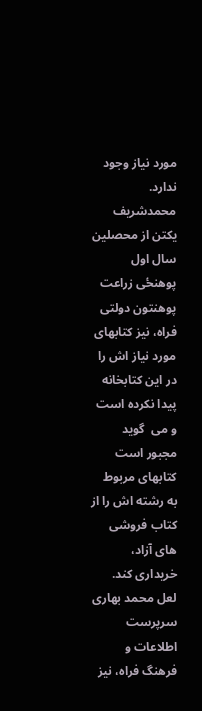مورد نياز وجود ندارد.
محمدشریف یکتن از محصلین سال اول پوهنځى زراعت پوهنتون دولتی  فراه، نیز کتابهای مورد نیاز اش را در این کتابخانه پیدا نکرده است و می  گوید مجبور است کتابهای مربوط به رشته اش را از کتاب فروشی های آزاد،  خریداری کند.
لعل محمد بهاری سرپرست اطلاعات و فرهنگ فراه، نیز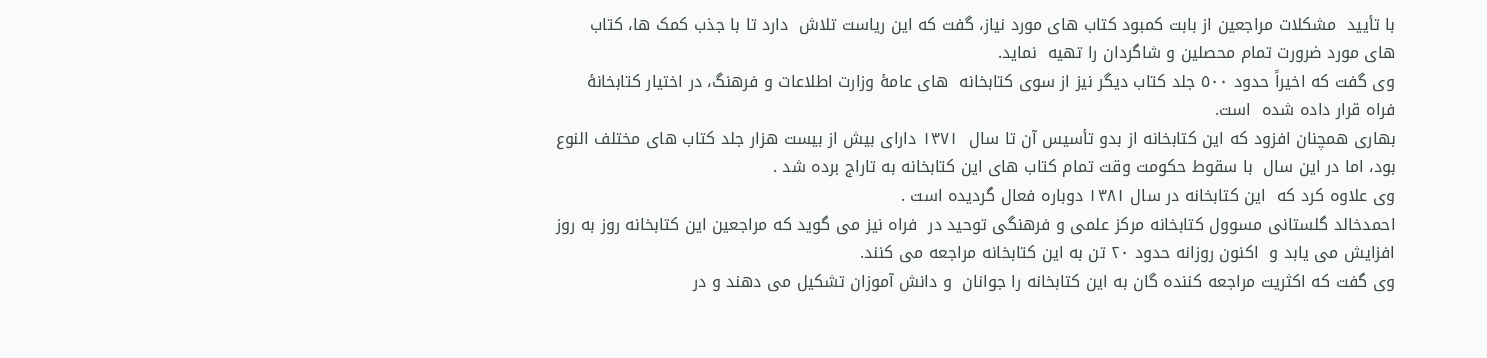با تأیید  مشکلات مراجعین از بابت کمبود کتاب های مورد نیاز، گفت که اين رياست تلاش  دارد تا با جذب کمک ها، کتاب های مورد ضرورت تمام محصلین و شاگردان را تهیه  نماید.
وی گفت که اخیراً حدود ٥٠٠ جلد کتاب دیگر نیز از سوی کتابخانه  های عامۀ وزارت اطلاعات و فرهنگ، در اختيار کتابخانۀ فراه قرار داده شده  است.
بهاری همچنان افزود که این کتابخانه از بدو تأسیس آن تا سال  ١٣٧١ دارای بیش از بیست هزار جلد کتاب های مختلف النوع بود، اما در اين سال  با سقوط حکومت وقت تمام کتاب های این کتابخانه به تاراج برده شد .
وی علاوه کرد که  اين کتابخانه در سال ١٣٨١ دوباره فعال گردیده است .
احمدخالد گلستانى مسوول کتابخانه مرکز علمى و فرهنگى توحيد در  فراه نيز مى گويد که مراجعين اين کتابخانه روز به روز افزايش مى يابد و  اکنون روزانه حدود ٢٠ تن به اين کتابخانه مراجعه مى کنند.
وى گفت که اکثريت مراجعه کننده گان به اين کتابخانه را جوانان  و دانش آموزان تشکيل مى دهند و در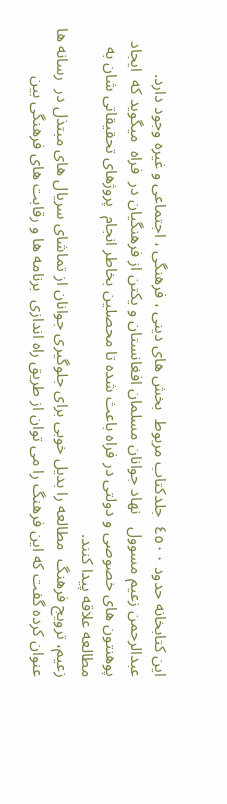اين کتابخانه حدود ٤٥٠٠  جلدکتاب مربوط  بخش هاى دينى ، فرهنگى ، اجتماعى و غيره وجود دارد.
عبدالرحمن زعیم مسوول   نهاد جوانان مسلمان افغانستان و يکتن از فرهنگيان در  فراه  ميگويد که  ايجاد پوهنتون های خصوصی و دولتی در فراه باعث شده تا محصلین بخاطر انجام  پروژهای تحقیقاتی شان به مطالعه علاقه پیدا کنند.
زعیم، ترویج فرهنگ  مطالعه را بدیل خوبی برای جلوگیری جوانان از تماشای سریال های مبتذل در  رسانه ها عنوان کرده گفت که این فرهنگ را می توان از طریق راه اندازی  برنامه ها و رقابت های فرهنگی بین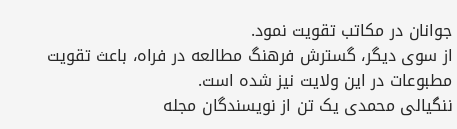جوانان در مکاتب تقویت نمود.
از سوی دیگر، گسترش فرهنگ مطالعه در فراه، باعث تقویت مطبوعات در این ولایت نیز شده است.
ننگیالی محمدی یک تن از نویسندگان مجله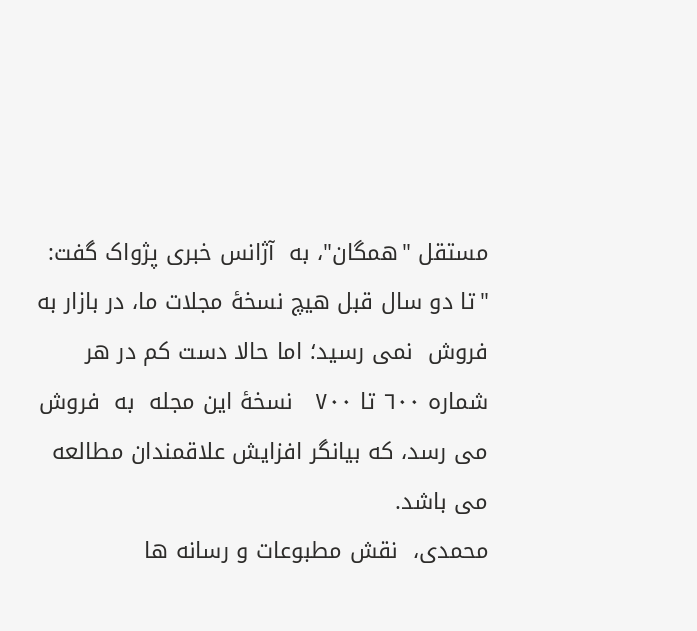مستقل "همگان"، به  آژانس خبری پژواک گفت: "تا دو سال قبل هیچ نسخۀ مجلات ما، در بازار به فروش  نمی رسید؛ اما حالا دست کم در هر شماره ٦٠٠ تا ٧٠٠   نسخۀ این مجله  به  فروش می رسد، که بیانگر افزایش علاقمندان مطالعه مى باشد.
محمدى،  نقش مطبوعات و رسانه ها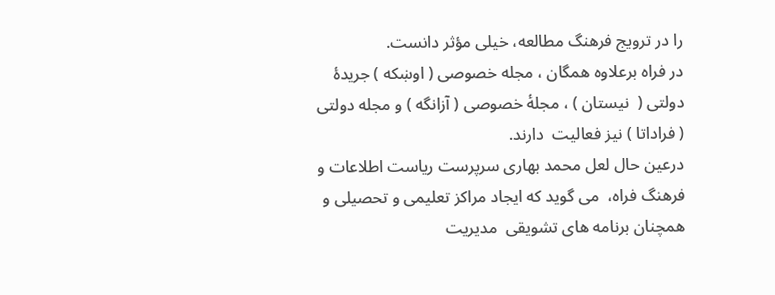را در ترویج فرهنگ مطالعه، خیلی مؤثر دانست.
در فراه برعلاوه همگان ، مجله خصوصى ( اوښکه ) جريدۀ دولتى (  نيستان ) ، مجلۀ خصوصى ( آزانگه ) و مجله دولتى ( فراداتا ) نيز فعاليت  دارند.
درعین حال لعل محمد بهاری سرپرست ریاست اطلاعات و فرهنگ فراه،  مى گويد که ايجاد مراکز تعليمى و تحصيلى و همچنان برنامه های تشویقی  مدیریت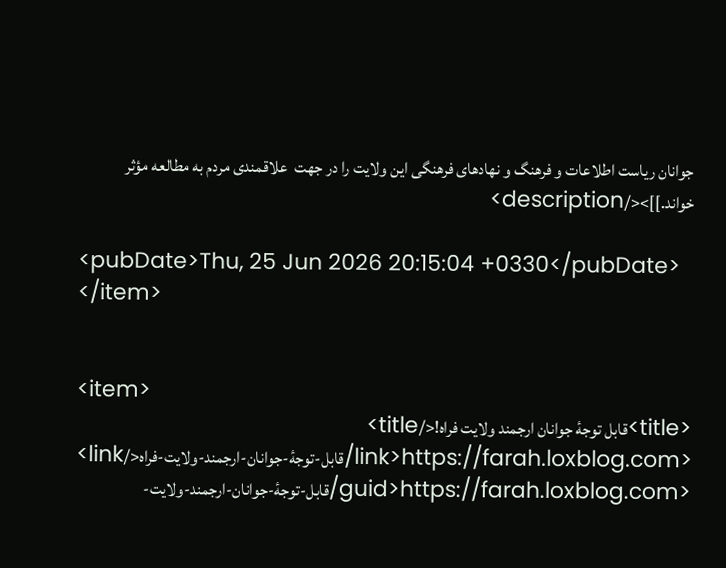جوانان ریاست اطلاعات و فرهنگ و نهادهای فرهنگی این ولایت را در جهت  علاقمندى مردم به مطالعه مؤثر خواند.]]></description>

<pubDate>Thu, 25 Jun 2026 20:15:04 +0330</pubDate>
</item>


<item>
<title>قابل توجۀ جوانان ارجمند ولایت فراه!</title>
<link>https://farah.loxblog.com/قابل-توجۀ-جوانان-ارجمند-ولایت-فراه</link>
<guid>https://farah.loxblog.com/قابل-توجۀ-جوانان-ارجمند-ولایت-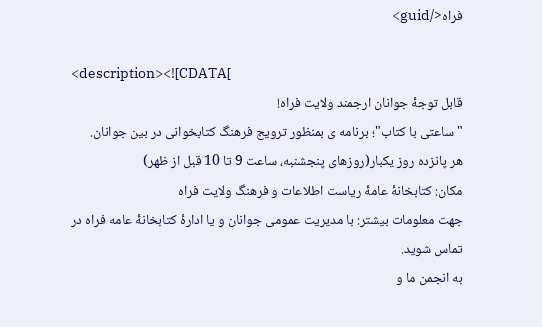فراه</guid>

<description><![CDATA[
قابل توجۀ جوانان ارجمند ولایت فراه!
"ساعتی با کتاب"؛ برنامه ی بمنظور ترویج فرهنگ کتابخوانی در بین جوانان.
هر پانزده روز یکبار(روزهای پنجشنبه، ساعت 9 تا 10 قبل از ظهر)
مکان: کتابخانۀ عامۀ ریاست اطلاعات و فرهنگ ولایت فراه
جهت معلومات بیشتر: با مدیریت عمومی جوانان و یا ادارۀ کتابخانۀ عامه فراه در تماس شوید.
به انجمن ما و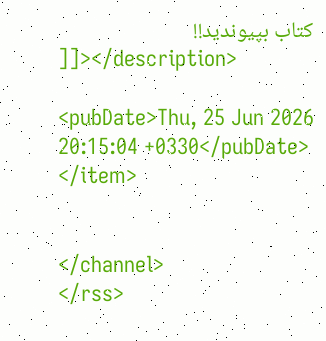کتاب بپیوندید!!
]]></description>

<pubDate>Thu, 25 Jun 2026 20:15:04 +0330</pubDate>
</item>


</channel>
</rss>